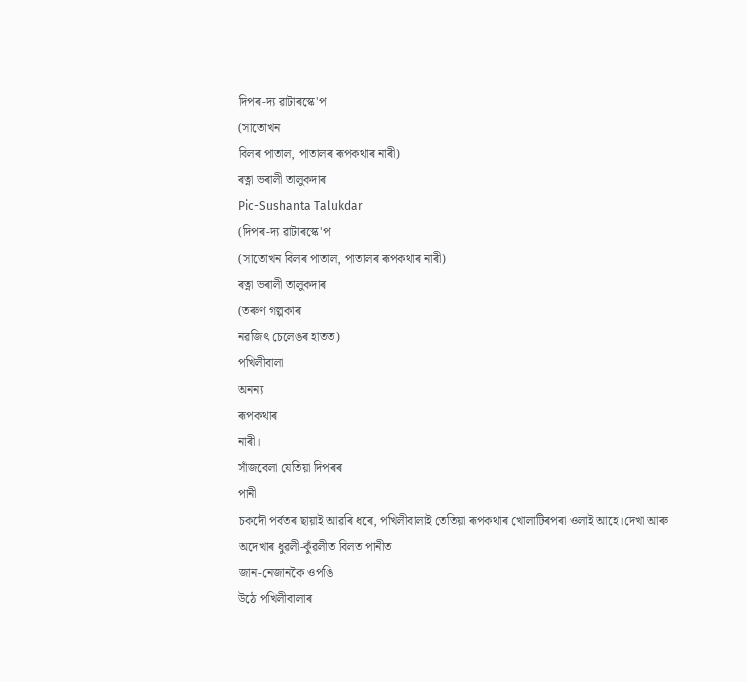দিপৰ-দ্য ৱাটাৰস্কে'প
(সাতোখন
বিলৰ পাতাল, পাতালৰ ৰূপকথাৰ নাৰী)
ৰত্না ভৰালী তালুকদাৰ
Pic-Sushanta Talukdar
(দিপৰ-দ্য ৱাটাৰস্কে'প
(সাতোখন বিলৰ পাতাল, পাতালৰ ৰূপকথাৰ নাৰী)
ৰত্না ভৰালী তালুকদাৰ
(তৰুণ গল্পকাৰ
নৱজিৎ চেলেঙৰ হাতত)
পখিলীবালা
অনন্য
ৰূপকথাৰ
নাৰী।
সাঁজবেলা যেতিয়া দিপৰৰ
পানী
চকৰ্দৌ পৰ্বতৰ ছায়াই আৱৰি ধৰে, পখিলীবালাই তেতিয়া ৰূপকথাৰ খোলাটিৰপৰা ওলাই আহে।দেখা আৰু
অদেখাৰ ধুৱলী-কুঁৱলীত বিলত পানীত
জান-নেজানকৈ ওপঙি
উঠে পখিলীবালাৰ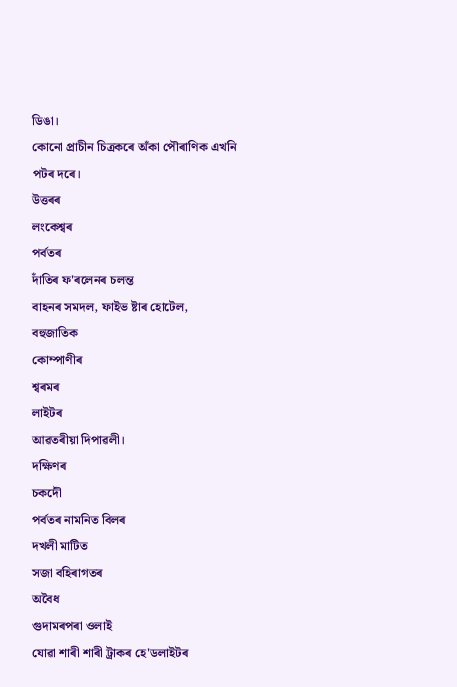ডিঙা।
কোনো প্ৰাচীন চিত্ৰকৰে অঁকা পৌৰাণিক এখনি
পটৰ দৰে।
উত্তৰৰ
লংকেশ্বৰ
পৰ্বতৰ
দাঁতিৰ ফ'ৰলেনৰ চলন্ত
বাহনৰ সমদল, ফাইভ ষ্টাৰ হোটেল,
বহুজাতিক
কোম্পাণীৰ
শ্বৰমৰ
লাইটৰ
আৱতৰীয়া দিপাৱলী।
দক্ষিণৰ
চকৰ্দৌ
পৰ্বতৰ নামনিত বিলৰ
দখলী মাটিত
সজা বহিৰাগতৰ
অবৈধ
গুদামৰপৰা ওলাই
যোৱা শাৰী শাৰী ট্ৰাকৰ হে'ডলাইটৰ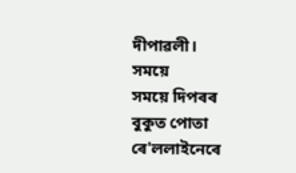দীপাৱলী।
সময়ে
সময়ে দিপৰৰ
বুকুত পোতা ৰে'ললাইনেৰে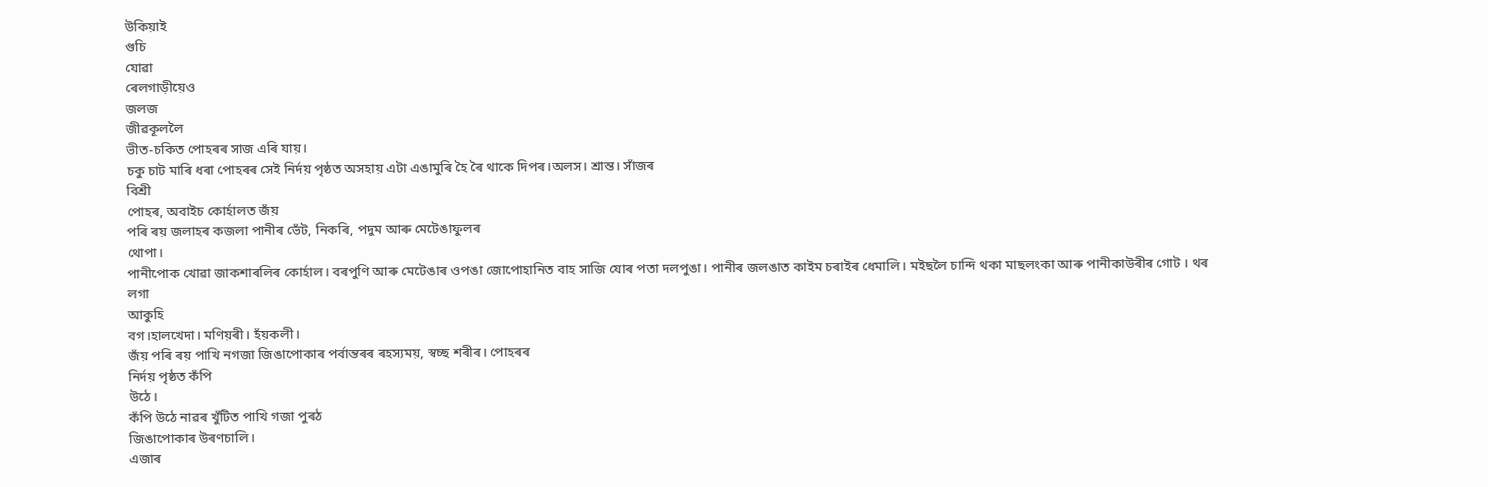উকিয়াই
গুচি
যোৱা
ৰেলগাড়ীয়েও
জলজ
জীৱকূললৈ
ভীত-চকিত পোহৰৰ সাজ এৰি যায়।
চকু চাট মাৰি ধৰা পোহৰৰ সেই নিৰ্দয় পৃষ্ঠত অসহায় এটা এঙামুৰি হৈ ৰৈ থাকে দিপৰ।অলস। শ্ৰান্ত। সাঁজৰ
বিশ্ৰী
পোহৰ, অবাইচ কোৰ্হালত জঁয়
পৰি ৰয় জলাহৰ কজলা পানীৰ ভেঁট, নিকৰি, পদুম আৰু মেটেঙাফুলৰ
থোপা।
পানীপোক খোৱা জাকশাৰলিৰ কোৰ্হাল। বৰপুণি আৰু মেটেঙাৰ ওপঙা জোপোহানিত বাহ সাজি যোৰ পতা দলপুঙা। পানীৰ জলঙাত কাইম চৰাইৰ ধেমালি। মইছলৈ চান্দি থকা মাছলংকা আৰু পানীকাউৰীৰ গোট । থৰ
লগা
আকুহি
বগ।হালখেদা। মণিয়ৰী। হঁয়কলী।
জঁয় পৰি ৰয় পাখি নগজা জিঙাপোকাৰ পৰ্বান্তৰৰ ৰহস্যময়, স্বচ্ছ শৰীৰ। পোহৰৰ
নিৰ্দয় পৃষ্ঠত কঁপি
উঠে।
কঁপি উঠে নাৱৰ খুঁটিত পাখি গজা পুৰঠ
জিঙাপোকাৰ উৰণচালি।
এজাৰ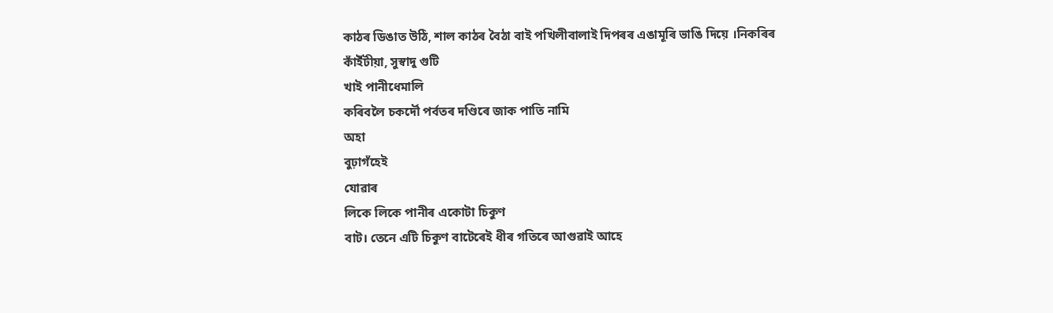কাঠৰ ডিঙাত উঠি, শাল কাঠৰ বৈঠা বাই পখিলীবালাই দিপৰৰ এঙামূৰি ভাঙি দিয়ে ।নিকৰিৰ
কাঁইঁটীয়া, সুস্বাদু গুটি
খাই পানীধেমালি
কৰিবলৈ চকৰ্দৌ পৰ্বতৰ দণ্ডিৰে জাক পাতি নামি
অহা
বুঢ়াগঁহেই
যোৱাৰ
লিকে লিকে পানীৰ একোটা চিকুণ
বাট। তেনে এটি চিকুণ বাটেৰেই ধীৰ গতিৰে আগুৱাই আহে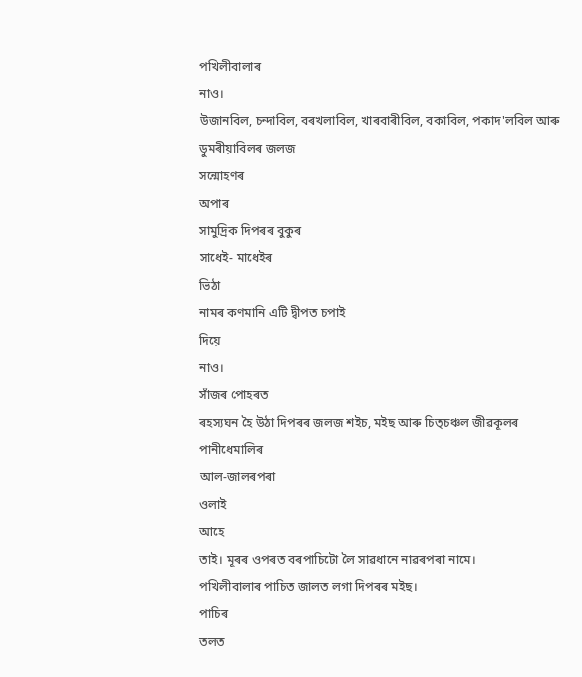পখিলীবালাৰ
নাও।
উজানবিল, চন্দাবিল, বৰখলাবিল, খাৰবাৰীবিল, বকাবিল, পকাদ'লবিল আৰু ডুমৰীয়াবিলৰ জলজ
সন্মোহণৰ
অপাৰ
সামুদ্ৰিক দিপৰৰ বুকুৰ
সাধেই- মাধেইৰ
ভিঠা
নামৰ কণমানি এটি দ্বীপত চপাই
দিয়ে
নাও।
সাঁজৰ পোহৰত
ৰহস্যঘন হৈ উঠা দিপৰৰ জলজ শইচ, মইছ আৰু চিত্চঞ্চল জীৱকূলৰ
পানীধেমালিৰ
আল-জালৰপৰা
ওলাই
আহে
তাই। মূৰৰ ওপৰত বৰপাচিটো লৈ সাৱধানে নাৱৰপৰা নামে।
পখিলীবালাৰ পাচিত জালত লগা দিপৰৰ মইছ।
পাচিৰ
তলত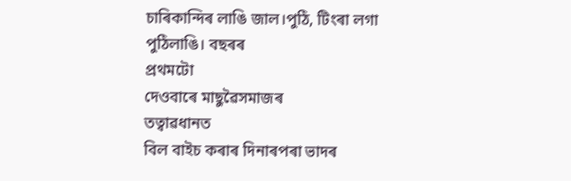চাৰিকান্দিৰ লাঙি জাল।পুঠি, টিংৰা লগা পুঠিলাঙি। বছৰৰ
প্ৰথমটো
দেওবাৰে মাছুৱৈসমাজৰ
তত্বাৱধানত
বিল বাইচ কৰাৰ দিনাৰপৰা ভাদৰ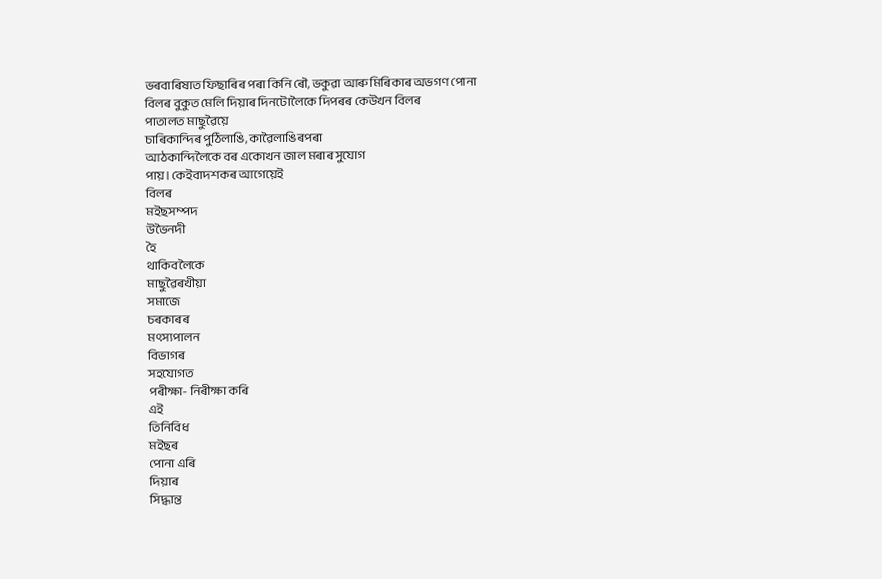ভৰবাৰিষাত ফিছাৰিৰ পৰা কিনি ৰৌ, ভকুৱা আৰু মিৰিকাৰ অভগণ পোনা
বিলৰ বুকুত মেলি দিয়াৰ দিনটোলৈকে দিপৰৰ কেউখন বিলৰ
পাতালত মাছুৱৈয়ে
চাৰিকান্দিৰ পুঠিলাঙি, কাৱৈলাঙিৰপৰা
আঠকান্দিলৈকে বৰ একোখন জাল মৰাৰ সুযোগ
পায়। কেইবাদশকৰ আগেয়েই
বিলৰ
মইছসম্পদ
উভৈনদী
হৈ
থাকিবলৈকে
মাছুৱৈৰখীয়া
সমাজে
চৰকাৰৰ
মৎস্যপালন
বিভাগৰ
সহযোগত
পৰীক্ষা- নিৰীক্ষা কৰি
এই
তিনিবিধ
মইছৰ
পোনা এৰি
দিয়াৰ
সিদ্ধান্ত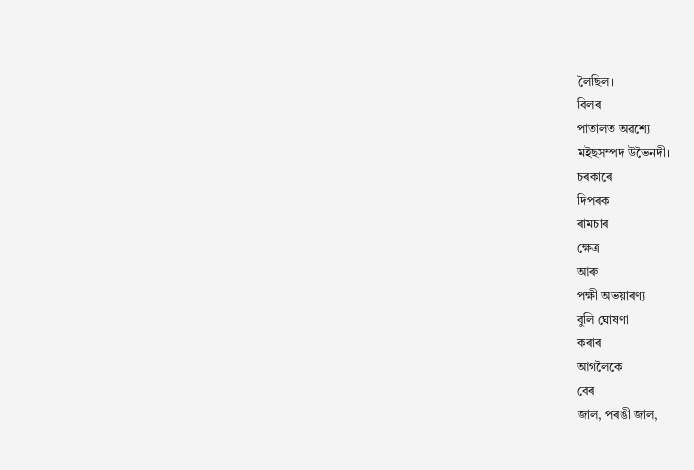লৈছিল।
বিলৰ
পাতালত অৱশ্যে
মইছসম্পদ উভৈনদী।
চৰকাৰে
দিপৰক
ৰামচাৰ
ক্ষেত্ৰ
আৰু
পক্ষী অভয়াৰণ্য
বুলি ঘোষণা
কৰাৰ
আগলৈকে
বেৰ
জাল, পৰঙী জাল,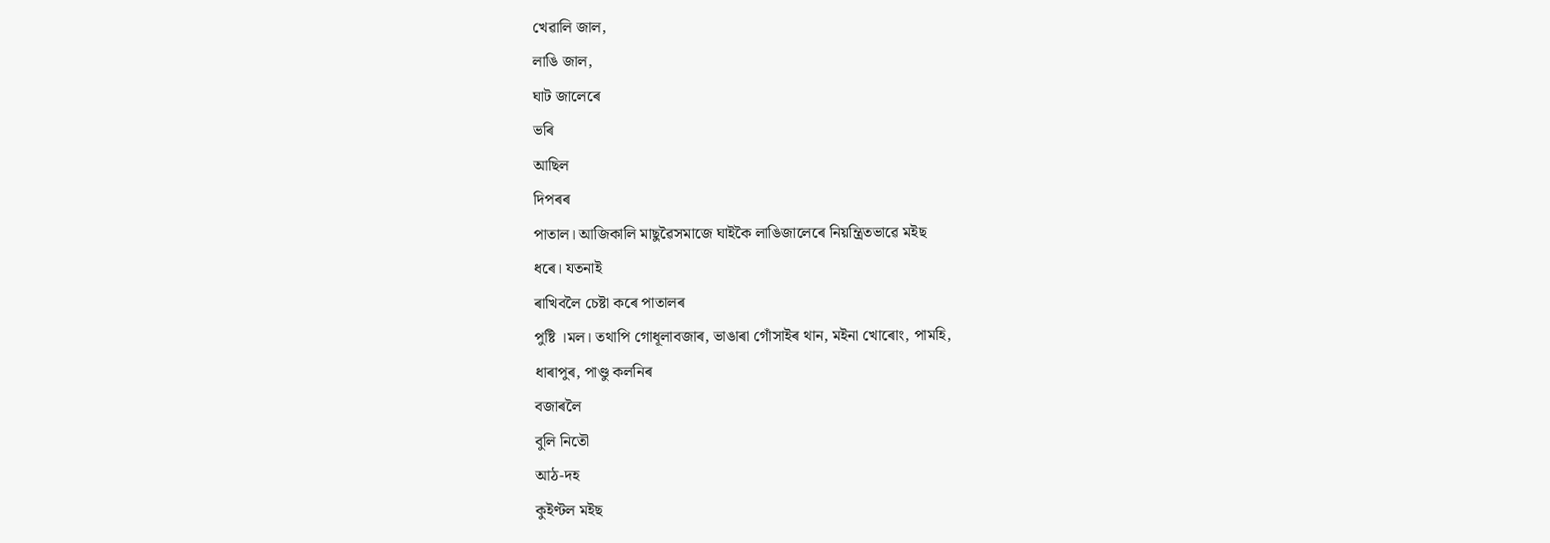খেৱালি জাল,
লাঙি জাল,
ঘাট জালেৰে
ভৰি
আছিল
দিপৰৰ
পাতাল। আজিকালি মাছুৱৈসমাজে ঘাইকৈ লাঙিজালেৰে নিয়ন্ত্ৰিতভাৱে মইছ
ধৰে। যতনাই
ৰাখিবলৈ চেষ্টা কৰে পাতালৰ
পুষ্টি ।মল। তথাপি গোধূলাবজাৰ, ভাঙাৰা গোঁসাইৰ থান, মইনা খোৰোং, পামহি,
ধাৰাপুৰ, পাণ্ডু কলনিৰ
বজাৰলৈ
বুলি নিতৌ
আঠ-দহ
কুইণ্টল মইছ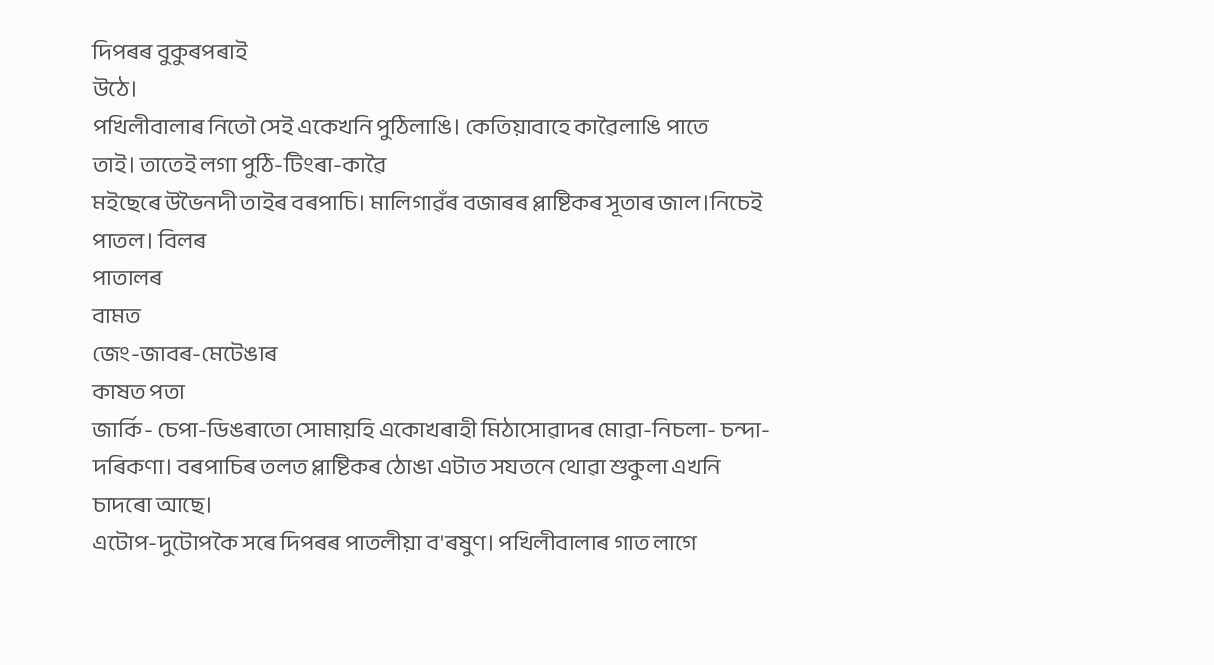দিপৰৰ বুকুৰপৰাই
উঠে।
পখিলীবালাৰ নিতৌ সেই একেখনি পুঠিলাঙি। কেতিয়াবাহে কাৱৈলাঙি পাতে
তাই। তাতেই লগা পুঠি-টিংৰা-কাৱৈ
মইছেৰে উভৈনদী তাইৰ বৰপাচি। মালিগাৱঁৰ বজাৰৰ প্লাষ্টিকৰ সূতাৰ জাল।নিচেই
পাতল। বিলৰ
পাতালৰ
বামত
জেং-জাবৰ-মেটেঙাৰ
কাষত পতা
জাৰ্কি- চেপা-ডিঙৰাতো সোমায়হি একোখৰাহী মিঠাসোৱাদৰ মোৱা-নিচলা- চন্দা- দৰিকণা। বৰপাচিৰ তলত প্লাষ্টিকৰ ঠোঙা এটাত সযতনে থোৱা শুকুলা এখনি
চাদৰো আছে।
এটোপ-দুটোপকৈ সৰে দিপৰৰ পাতলীয়া ব'ৰষুণ। পখিলীবালাৰ গাত লাগে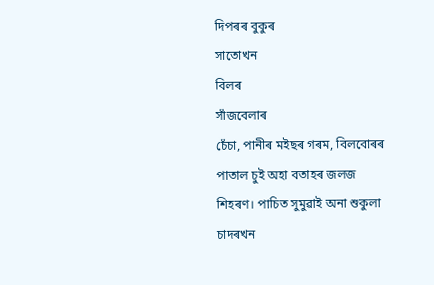দিপৰৰ বুকুৰ
সাতোখন
বিলৰ
সাঁজবেলাৰ
চেঁচা, পানীৰ মইছৰ গৰম, বিলবোৰৰ পাতাল চুই অহা বতাহৰ জলজ
শিহৰণ। পাচিত সুমুৱাই অনা শুকুলা
চাদৰখন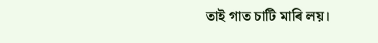তাই গাত চাটি মাৰি লয়।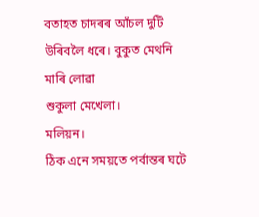বতাহত চাদৰৰ আঁচল দুটি উৰিবলৈ ধৰে। বুকুত মেথনি
মাৰি লোৱা
শুকুলা মেখেলা।
মলিয়ন।
ঠিক এনে সময়তে পৰ্বান্তৰ ঘটে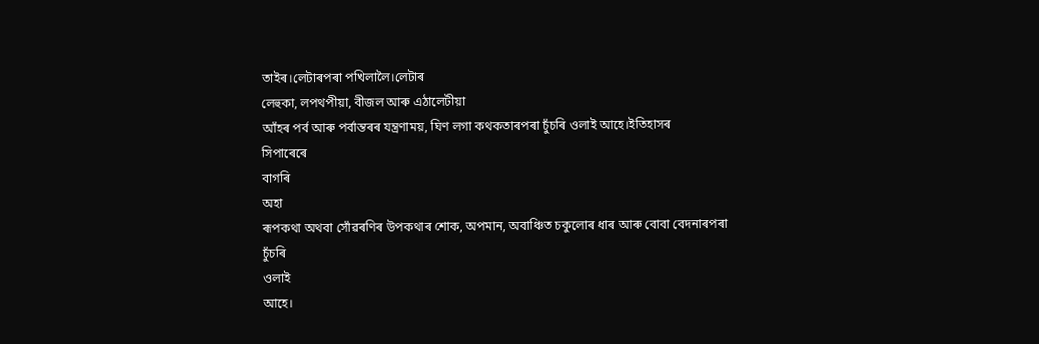তাইৰ।লেটাৰপৰা পখিলালৈ।লেটাৰ
লেহুকা, লপথপীয়া, বীজল আৰু এঠালেটীয়া
আঁহৰ পৰ্ব আৰু পৰ্বান্তৰৰ যন্ত্ৰণাময়, ঘিণ লগা কথকতাৰপৰা চুঁচৰি ওলাই আহে।ইতিহাসৰ
সিপাৰেৰে
বাগৰি
অহা
ৰূপকথা অথবা সোঁৱৰণিৰ উপকথাৰ শোক, অপমান, অবাঞ্চিত চকুলোৰ ধাৰ আৰু বোবা বেদনাৰপৰা
চুঁচৰি
ওলাই
আহে।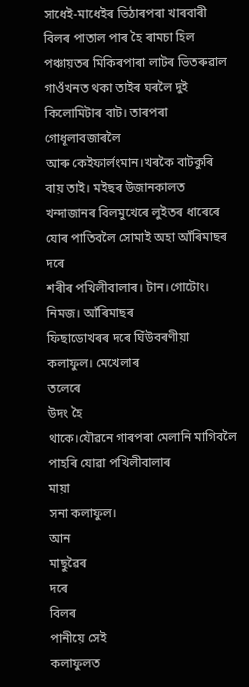সাধেই-মাধেইৰ ভিঠাৰপৰা খাৰবাৰী বিলৰ পাতাল পাৰ হৈ ৰামচা হিল পঞ্চায়তৰ মিকিৰপাৰা লাটৰ ভিতৰুৱাল
গাওঁখনত থকা তাইৰ ঘৰলৈ দুই
কিলোমিটাৰ বাট। তাৰপৰা
গোধূলাবজাৰলৈ
আৰু কেইফাৰ্লংমান।খৰকৈ বাটকুৰি বায় তাই। মইছৰ উজানকালত খন্দাজানৰ বিলমুখেৰে লুইতৰ ধাৰেৰে যোৰ পাতিবলৈ সোমাই অহা আঁৰিমাছৰ দৰে
শৰীৰ পখিলীবালাৰ। টান।গোটোং। নিমজ। আঁৰিমাছৰ
ফিছাডোখৰৰ দৰে ঘিঁউবৰণীয়া কলাফুল। মেখেলাৰ
তলেৰে
উদং হৈ
থাকে।যৌৱনে গাৰপৰা মেলানি মাগিবলৈ পাহৰি যোৱা পখিলীবালাৰ
মায়া
সনা কলাফুল।
আন
মাছুৱৈৰ
দৰে
বিলৰ
পানীয়ে সেই
কলাফুলত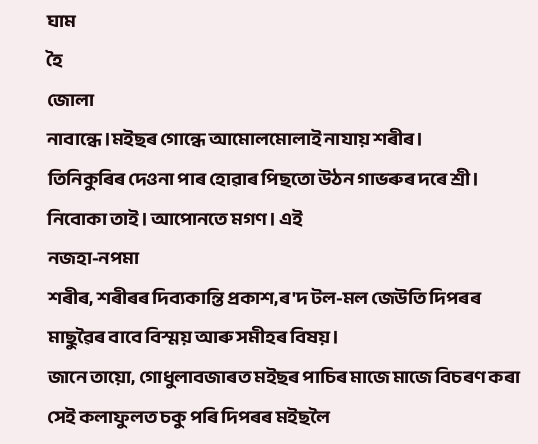ঘাম
হৈ
জোলা
নাবান্ধে ।মইছৰ গোন্ধে আমোলমোলাই নাযায় শৰীৰ।
তিনিকুৰিৰ দেওনা পাৰ হোৱাৰ পিছতো উঠন গাভৰুৰ দৰে শ্ৰী। নিবোকা তাই। আপোনতে মগণ। এই
নজহা-নপমা
শৰীৰ, শৰীৰৰ দিব্যকান্তি প্ৰকাশ,ৰ'দ টল-মল জেউতি দিপৰৰ মাছুৱৈৰ বাবে বিস্ময় আৰু সমীহৰ বিষয়।
জানে তায়ো, গোধুলাবজাৰত মইছৰ পাচিৰ মাজে মাজে বিচৰণ কৰা সেই কলাফুলত চকু পৰি দিপৰৰ মইছলৈ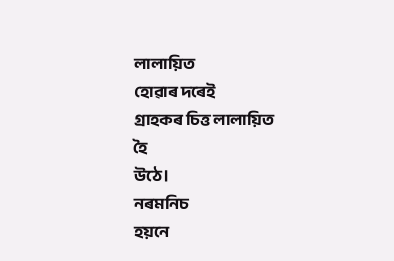লালায়িত
হোৱাৰ দৰেই
গ্ৰাহকৰ চিত্ত লালায়িত
হৈ
উঠে।
নৰমনিচ
হয়নে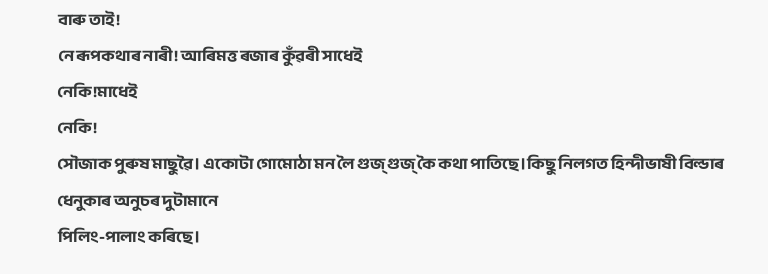বাৰু তাই!
নে ৰূপকথাৰ নাৰী! আৰিমত্ত ৰজাৰ কুঁৱৰী সাধেই
নেকি!মাধেই
নেকি!
সৌজাক পুৰুষ মাছুৱৈ। একোটা গোমোঠা মন লৈ গুজ্ গুজ্ কৈ কথা পাতিছে।কিছু নিলগত হিন্দীভাষী বিল্ডাৰ
ধেনুকাৰ অনুচৰ দুটামানে
পিলিং-পালাং কৰিছে।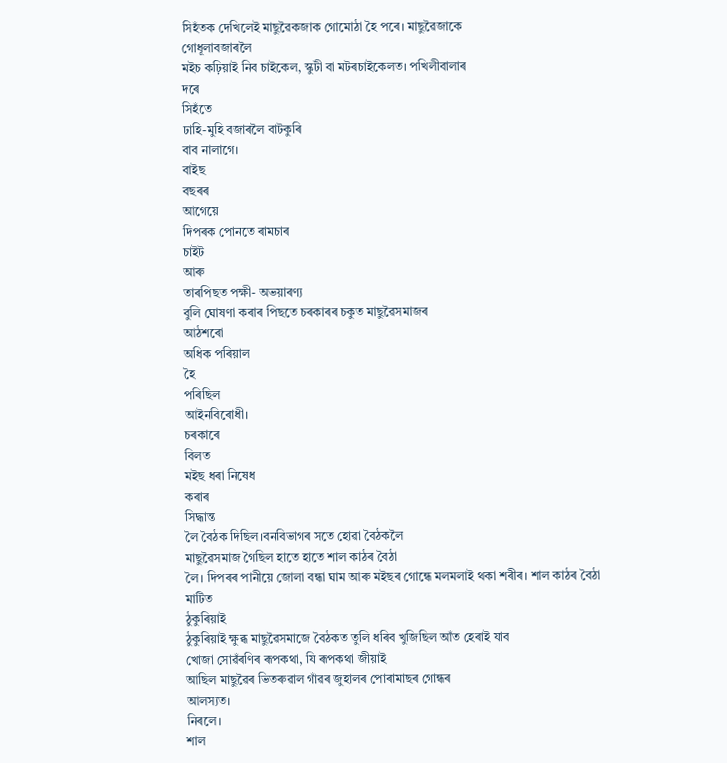সিহঁতক দেখিলেই মাছুৱৈকজাক গোমোঠা হৈ পৰে। মাছুৱৈজাকে
গোধূলাবজাৰলৈ
মইচ কঢ়িয়াই নিব চাইকেল, স্কুটী বা মটৰচাইকেলত। পখিলীবালাৰ
দৰে
সিহঁতে
ঢাহি-মুহি বজাৰলৈ বাটকুৰি
বাব নালাগে।
বাইছ
বছৰৰ
আগেয়ে
দিপৰক পোনতে ৰামচাৰ
চাইট
আৰু
তাৰপিছত পক্ষী- অভয়াৰণ্য
বুলি ঘোষণা কৰাৰ পিছতে চৰকাৰৰ চকুত মাছুৱৈসমাজৰ
আঠশৰো
অধিক পৰিয়াল
হৈ
পৰিছিল
আইনবিৰোধী।
চৰকাৰে
বিলত
মইছ ধৰা নিষেধ
কৰাৰ
সিদ্ধান্ত
লৈ বৈঠক দিছিল।বনবিভাগৰ সতে হোৱা বৈঠকলৈ
মাছুৱৈসমাজ গৈছিল হাতে হাতে শাল কাঠৰ বৈঠা
লৈ। দিপৰৰ পানীয়ে জোলা বন্ধা ঘাম আৰু মইছৰ গোন্ধে মলমলাই থকা শৰীৰ। শাল কাঠৰ বৈঠা
মাটিত
ঠুকুৰিয়াই
ঠুকুৰিয়াই ক্ষুব্ধ মাছুৱৈসমাজে বৈঠকত তুলি ধৰিব খুজিছিল আঁত হেৰাই যাব
খোজা সোৱঁৰণিৰ ৰূপকথা, যি ৰূপকথা জীয়াই
আছিল মাছুৱৈৰ ভিতৰুৱাল গাঁৱৰ জুহালৰ পোৰামাছৰ গোন্ধৰ
আলস্যত।
নিৰলে।
শাল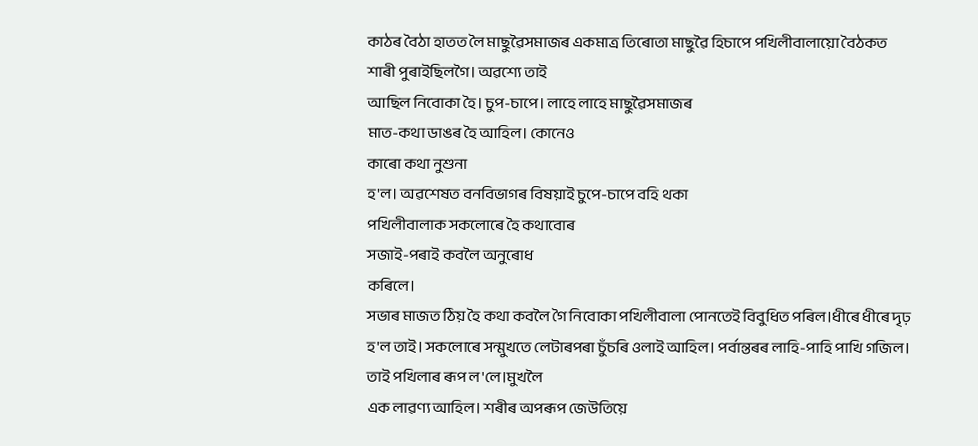কাঠৰ বৈঠা হাতত লৈ মাছুৱৈসমাজৰ একমাত্ৰ তিৰোতা মাছুৱৈ হিচাপে পখিলীবালায়ো বৈঠকত শাৰী পুৰাইছিলগৈ। অৱশ্যে তাই
আছিল নিবোকা হৈ। চুপ-চাপে। লাহে লাহে মাছুৱৈসমাজৰ
মাত-কথা ডাঙৰ হৈ আহিল। কোনেও
কাৰো কথা নুশুনা
হ'ল। অৱশেষত বনবিভাগৰ বিষয়াই চুপে-চাপে বহি থকা
পখিলীবালাক সকলোৰে হৈ কথাবোৰ
সজাই-পৰাই কবলৈ অনুৰোধ
কৰিলে।
সভাৰ মাজত ঠিয় হৈ কথা কবলৈ গৈ নিবোকা পখিলীবালা পোনতেই বিবুধিত পৰিল।ধীৰে ধীৰে দৃঢ় হ'ল তাই। সকলোৰে সন্মুখতে লেটাৰপৰা চুঁচৰি ওলাই আহিল। পৰ্বান্তৰৰ লাহি-পাহি পাখি গজিল। তাই পখিলাৰ ৰূপ ল'লে।মুখলৈ
এক লাৱণ্য আহিল। শৰীৰ অপৰূপ জেউতিয়ে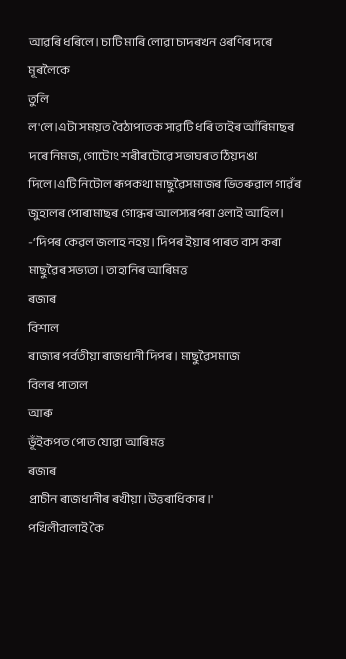আৱৰি ধৰিলে। চাটি মাৰি লোৱা চাদৰখন ওৰণিৰ দৰে মূৰলৈকে
তুলি
ল'লে।এটা সময়ত বৈঠাপাতক সাৱটি ধৰি তাইৰ আঁৰিমাছৰ দৰে নিমজ, গোটোং শৰীৰটোৱে সভাঘৰত ঠিয়দঙা
দিলে।এটি নিটোল ৰূপকথা মাছুৱৈসমাজৰ ভিতৰুৱাল গাৱঁৰ জুহালৰ পোৰামাছৰ গোন্ধৰ আলস্যৰপৰা ওলাই আহিল।
-‘দিপৰ কেৱল জলাহ নহয়। দিপৰ ইয়াৰ পাৰত বাস কৰা মাছুৱৈৰ সভ্যতা। তাহানিৰ আৰিমত্ত
ৰজাৰ
বিশাল
ৰাজ্যৰ পৰ্বতীয়া ৰাজধানী দিপৰ। মাছুৱৈসমাজ
বিলৰ পাতাল
আৰু
ভূঁইকপত পোত যোৱা আৰিমত্ত
ৰজাৰ
প্ৰাচীন ৰাজধানীৰ ৰখীয়া।উত্তৰাধিকাৰ।'
পখিলীবালাই কৈ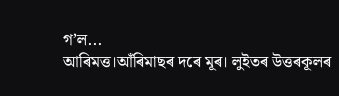গ’ল...
আৰিমত্ত।আঁৰিমাছৰ দৰে মূৰ। লুইতৰ উত্তৰকূলৰ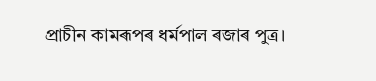প্ৰাচীন কামৰূপৰ ধৰ্মপাল ৰজাৰ পুত্ৰ।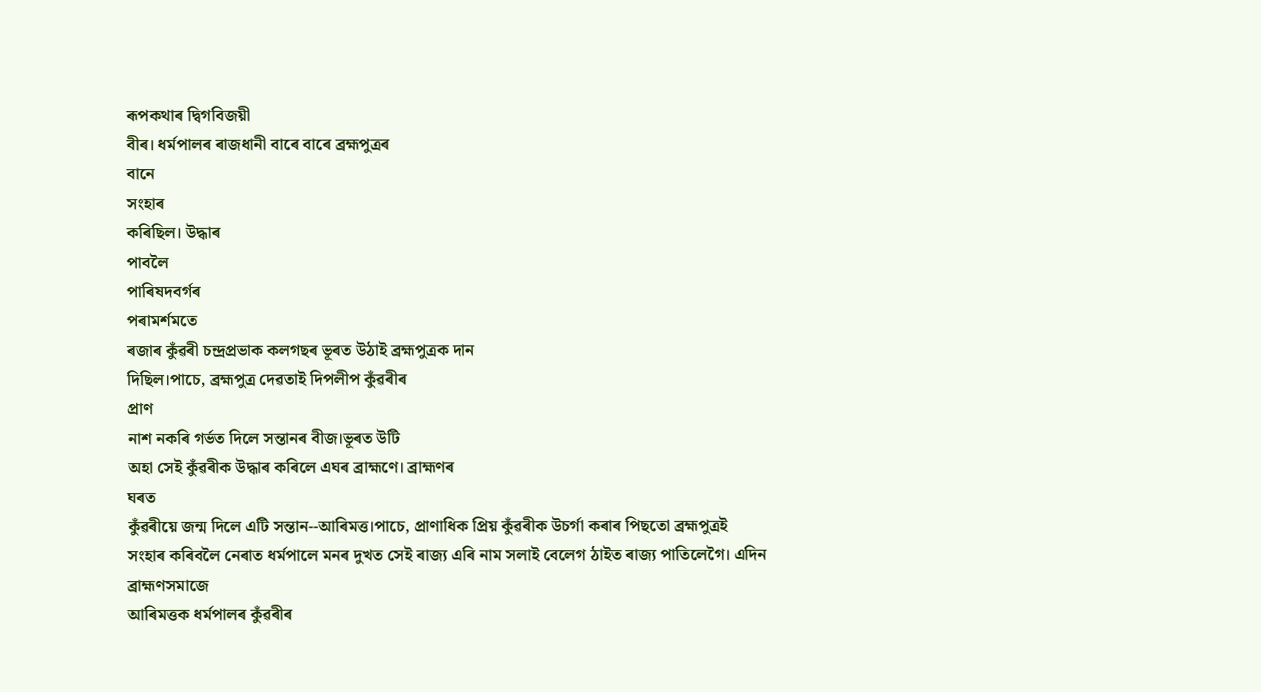ৰূপকথাৰ দ্বিগবিজয়ী
বীৰ। ধৰ্মপালৰ ৰাজধানী বাৰে বাৰে ব্ৰহ্মপুত্ৰৰ
বানে
সংহাৰ
কৰিছিল। উদ্ধাৰ
পাবলৈ
পাৰিষদবৰ্গৰ
পৰামৰ্শমতে
ৰজাৰ কুঁৱৰী চন্দ্ৰপ্ৰভাক কলগছৰ ভূৰত উঠাই ব্ৰহ্মপুত্ৰক দান
দিছিল।পাচে, ব্ৰহ্মপুত্ৰ দেৱতাই দিপলীপ কুঁৱৰীৰ
প্ৰাণ
নাশ নকৰি গৰ্ভত দিলে সন্তানৰ বীজ।ভূৰত উটি
অহা সেই কুঁৱৰীক উদ্ধাৰ কৰিলে এঘৰ ব্ৰাহ্মণে। ব্ৰাহ্মণৰ
ঘৰত
কুঁৱৰীয়ে জন্ম দিলে এটি সন্তান--আৰিমত্ত।পাচে, প্ৰাণাধিক প্ৰিয় কুঁৱৰীক উচৰ্গা কৰাৰ পিছতো ব্ৰহ্মপুত্ৰই
সংহাৰ কৰিবলৈ নেৰাত ধৰ্মপালে মনৰ দুখত সেই ৰাজ্য এৰি নাম সলাই বেলেগ ঠাইত ৰাজ্য পাতিলেগৈ। এদিন
ব্ৰাহ্মণসমাজে
আৰিমত্তক ধৰ্মপালৰ কুঁৱৰীৰ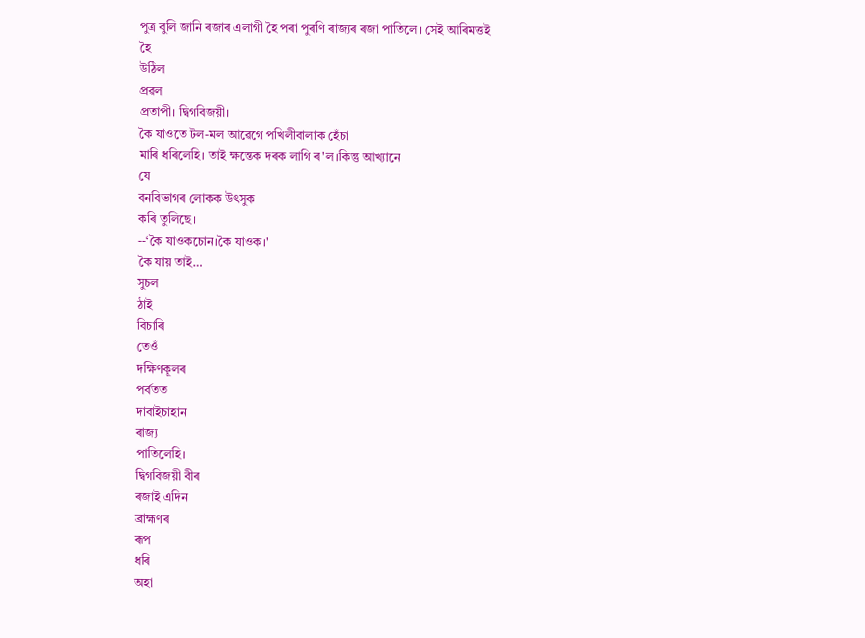পুত্ৰ বুলি জানি ৰজাৰ এলাগী হৈ পৰা পুৰণি ৰাজ্যৰ ৰজা পাতিলে। সেই আৰিমত্তই
হৈ
উঠিল
প্ৰৱল
প্ৰতাপী। দ্বিগবিজয়ী।
কৈ যাওতে টল-মল আৱেগে পখিলীবালাক হেঁচা
মাৰি ধৰিলেহি। তাই ক্ষন্তেক দৰক লাগি ৰ'ল।কিন্তু আখ্যানে
যে
বনবিভাগৰ লোকক উৎসুক
কৰি তুলিছে।
--‘কৈ যাওকচোন।কৈ যাওক।'
কৈ যায় তাই…
সুচল
ঠাই
বিচাৰি
তেওঁ
দক্ষিণকূলৰ
পৰ্বতত
দাবাইচাহান
ৰাজ্য
পাতিলেহি।
দ্বিগবিজয়ী বীৰ
ৰজাই এদিন
ব্ৰাহ্মণৰ
ৰূপ
ধৰি
অহা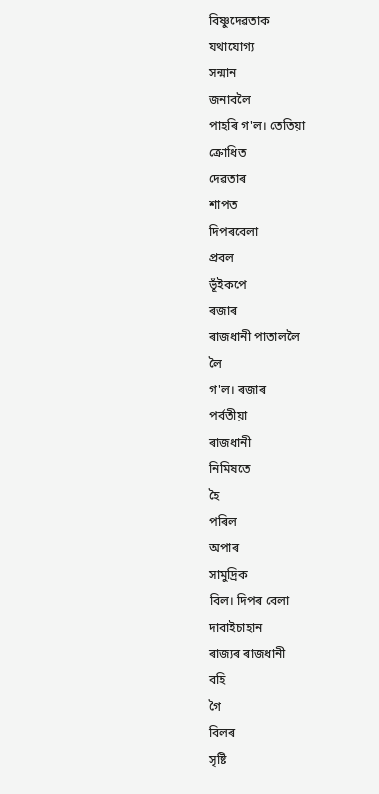বিষ্ণুদেৱতাক
যথাযোগ্য
সন্মান
জনাবলৈ
পাহৰি গ'ল। তেতিয়া
ক্ৰোধিত
দেৱতাৰ
শাপত
দিপৰবেলা
প্ৰবল
ভূঁইকপে
ৰজাৰ
ৰাজধানী পাতাললৈ
লৈ
গ'ল। ৰজাৰ
পৰ্বতীয়া
ৰাজধানী
নিমিষতে
হৈ
পৰিল
অপাৰ
সামুদ্ৰিক
বিল। দিপৰ বেলা
দাবাইচাহান
ৰাজ্যৰ ৰাজধানী
বহি
গৈ
বিলৰ
সৃষ্টি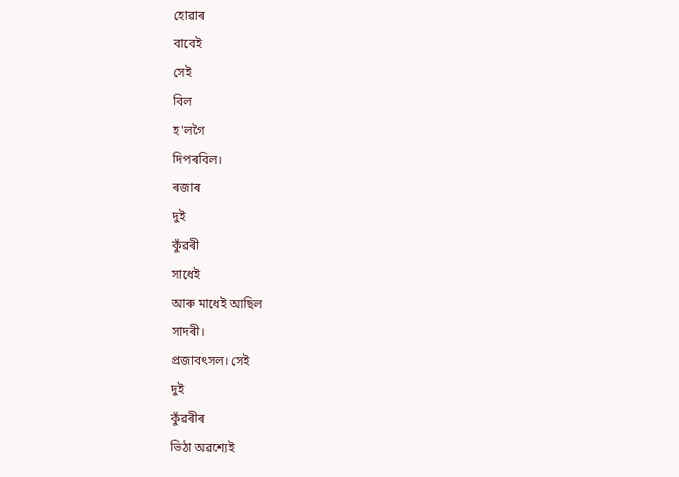হোৱাৰ
বাবেই
সেই
বিল
হ'লগৈ
দিপৰবিল।
ৰজাৰ
দুই
কুঁৱৰী
সাধেই
আৰু মাধেই আছিল
সাদৰী।
প্ৰজাবৎসল। সেই
দুই
কুঁৱৰীৰ
ভিঠা অৱশ্যেই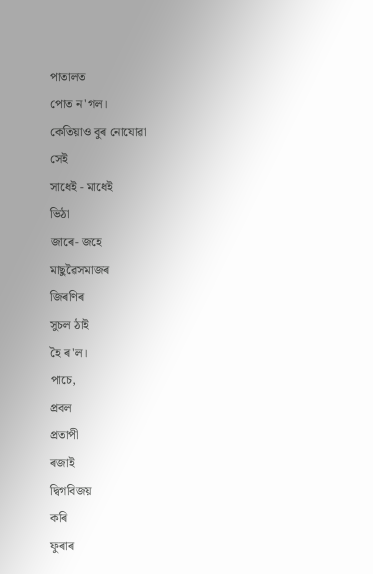পাতালত
পোত ন'গল।
কেতিয়াও বুৰ নোযোৱা
সেই
সাধেই - মাধেই
ভিঠা
জাৰে- জহে
মাছুৱৈসমাজৰ
জিৰণিৰ
সুচল ঠাই
হৈ ৰ'ল।
পাচে,
প্ৰবল
প্ৰতাপী
ৰজাই
দ্বিগবিজয়
কৰি
ফুৰাৰ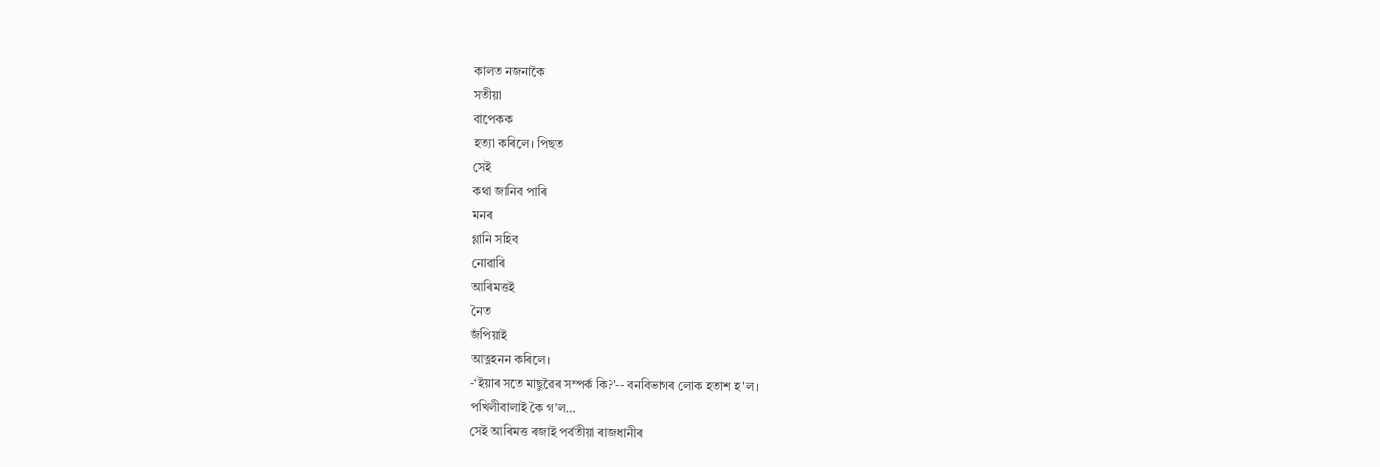কালত নজনাকৈ
সতীয়া
বাপেকক
হত্যা কৰিলে। পিছত
সেই
কথা জানিব পাৰি
মনৰ
গ্লানি সহিব
নোৱাৰি
আৰিমত্তই
নৈত
জঁপিয়াই
আত্নহনন কৰিলে।
-‘ইয়াৰ সতে মাছুৱৈৰ সম্পৰ্ক কি?'-- বনবিভাগৰ লোক হতাশ হ'ল।
পখিলীবালাই কৈ গ’ল…
সেই আৰিমত্ত ৰজাই পৰ্বতীয়া ৰাজধানীৰ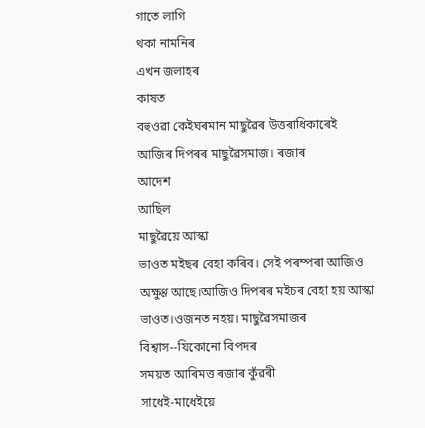গাতে লাগি
থকা নামনিৰ
এখন জলাহৰ
কাষত
বহুওৱা কেইঘৰমান মাছুৱৈৰ উত্তৰাধিকাৰেই
আজিৰ দিপৰৰ মাছুৱৈসমাজ। ৰজাৰ
আদেশ
আছিল
মাছুৱৈয়ে আস্কা
ভাওত মইছৰ বেহা কৰিব। সেই পৰম্পৰা আজিও
অক্ষুণ্ণ আছে।আজিও দিপৰৰ মইচৰ বেহা হয় আস্কা ভাওত।ওজনত নহয়। মাছুৱৈসমাজৰ
বিশ্বাস--যিকোনো বিপদৰ
সময়ত আৰিমত্ত ৰজাৰ কুঁৱৰী
সাধেই-মাধেইয়ে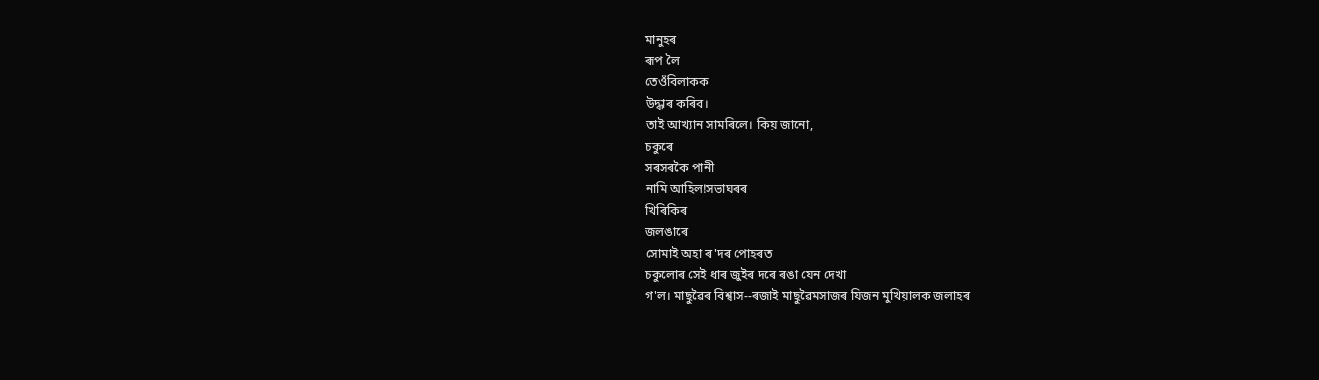মানুহৰ
ৰূপ লৈ
তেওঁবিলাকক
উদ্ধাৰ কৰিব।
তাই আখ্যান সামৰিলে। কিয় জানো,
চকুৰে
সৰসৰকৈ পানী
নামি আহিল!সভাঘৰৰ
খিৰিকিৰ
জলঙাৰে
সোমাই অহা ৰ'দৰ পোহৰত
চকুলোৰ সেই ধাৰ জুইৰ দৰে ৰঙা যেন দেখা
গ'ল। মাছুৱৈৰ বিশ্বাস--ৰজাই মাছুৱৈমসাজৰ যিজন মুখিয়ালক জলাহৰ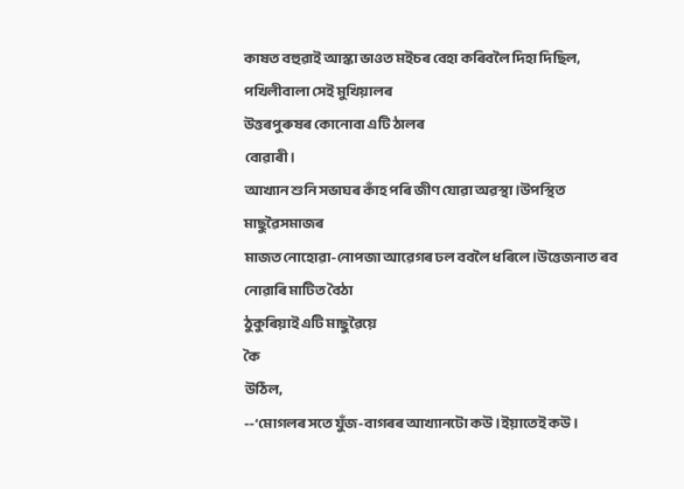কাষত বহুৱাই আস্কা ভাওত মইচৰ বেহা কৰিবলৈ দিহা দিছিল, পখিলীবালা সেই মুখিয়ালৰ
উত্তৰপুৰুষৰ কোনোবা এটি ঠালৰ
বোৱাৰী।
আখ্যান শুনি সভাঘৰ কাঁহ পৰি জীণ যোৱা অৱস্থা।উপস্থিত মাছুৱৈসমাজৰ
মাজত নোহোৱা-নোপজা আৱেগৰ ঢল ববলৈ ধৰিলে।উত্তেজনাত ৰব নোৱাৰি মাটিত বৈঠা
ঠুকুৰিয়াই এটি মাছুৱৈয়ে
কৈ
উঠিল,
--‘মোগলৰ সতে যুঁজ-বাগৰৰ আখ্যানটো কউ।ইয়াতেই কউ।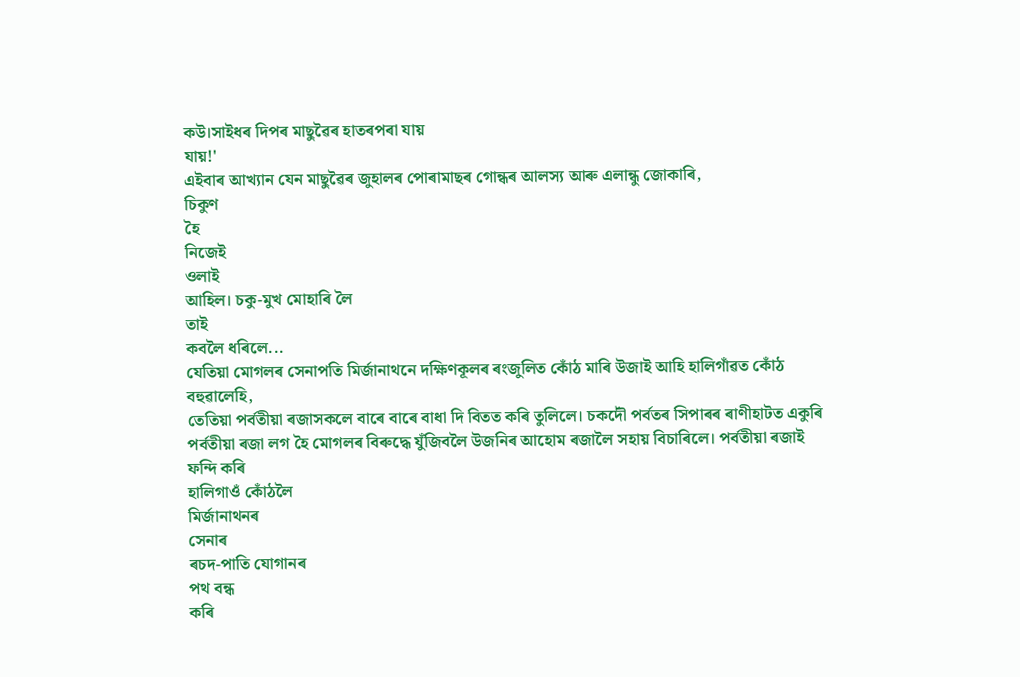কউ।সাইধৰ দিপৰ মাছুৱৈৰ হাতৰপৰা যায়
যায়!'
এইবাৰ আখ্যান যেন মাছুৱৈৰ জুহালৰ পোৰামাছৰ গোন্ধৰ আলস্য আৰু এলান্ধু জোকাৰি,
চিকুণ
হৈ
নিজেই
ওলাই
আহিল। চকু-মুখ মোহাৰি লৈ
তাই
কবলৈ ধৰিলে...
যেতিয়া মোগলৰ সেনাপতি মিৰ্জানাথনে দক্ষিণকূলৰ ৰংজুলিত কোঁঠ মাৰি উজাই আহি হালিগাঁৱত কোঁঠ
বহুৱালেহি,
তেতিয়া পৰ্বতীয়া ৰজাসকলে বাৰে বাৰে বাধা দি বিতত কৰি তুলিলে। চকৰ্দৌ পৰ্বতৰ সিপাৰৰ ৰাণীহাটত একুৰি
পৰ্বতীয়া ৰজা লগ হৈ মোগলৰ বিৰুদ্ধে যুঁজিবলৈ উজনিৰ আহোম ৰজালৈ সহায় বিচাৰিলে। পৰ্বতীয়া ৰজাই ফন্দি কৰি
হালিগাওঁ কোঁঠলৈ
মিৰ্জানাথনৰ
সেনাৰ
ৰচদ-পাতি যোগানৰ
পথ বন্ধ
কৰি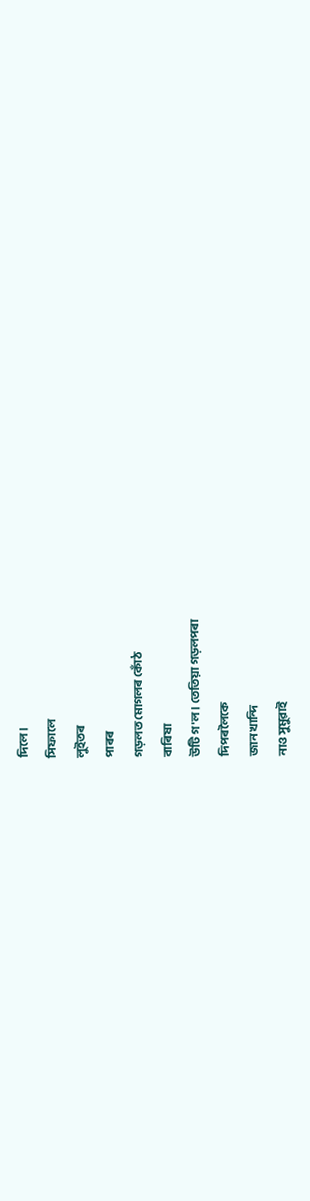দিলে।
সিফালে
লুইতৰ
পাৰৰ
গড়লত মোগলৰ কোঁঠ
বাৰিষা
উটি গ'ল। তেতিয়া গড়লপৰা
দিপৰলৈকে
জান খান্দি
নাও সুমুৱাই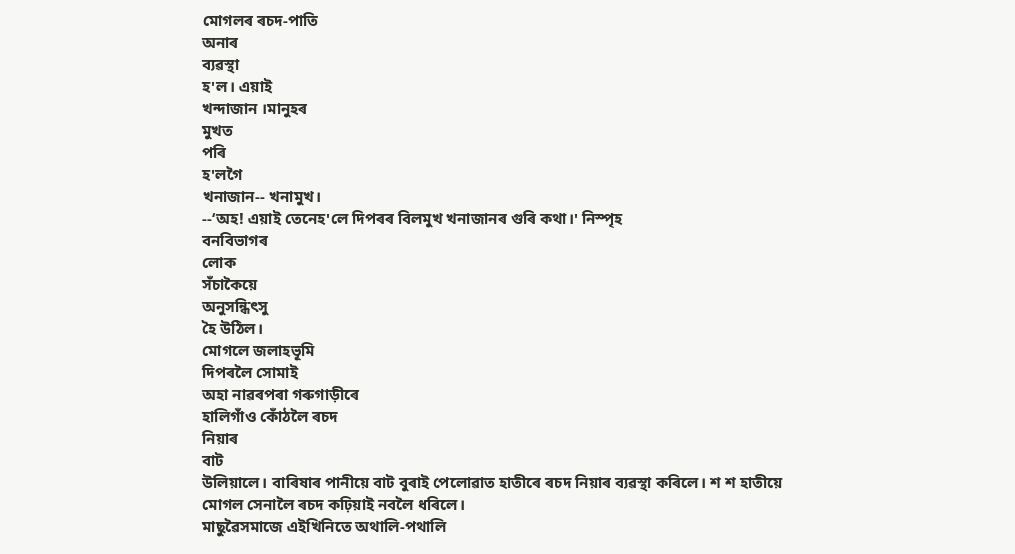মোগলৰ ৰচদ-পাতি
অনাৰ
ব্যৱস্থা
হ'ল। এয়াই
খন্দাজান ।মানুহৰ
মুখত
পৰি
হ'লগৈ
খনাজান-- খনামুখ।
--‘অহ! এয়াই তেনেহ'লে দিপৰৰ বিলমুখ খনাজানৰ গুৰি কথা।' নিস্পৃহ
বনবিভাগৰ
লোক
সঁচাকৈয়ে
অনুসন্ধিৎসু
হৈ উঠিল।
মোগলে জলাহভূমি
দিপৰলৈ সোমাই
অহা নাৱৰপৰা গৰুগাড়ীৰে
হালিগাঁও কোঁঠলৈ ৰচদ
নিয়াৰ
বাট
উলিয়ালে। বাৰিষাৰ পানীয়ে বাট বুৰাই পেলোৱাত হাতীৰে ৰচদ নিয়াৰ ব্যৱস্থা কৰিলে। শ শ হাতীয়ে
মোগল সেনালৈ ৰচদ কঢ়িয়াই নবলৈ ধৰিলে।
মাছুৱৈসমাজে এইখিনিতে অথালি-পথালি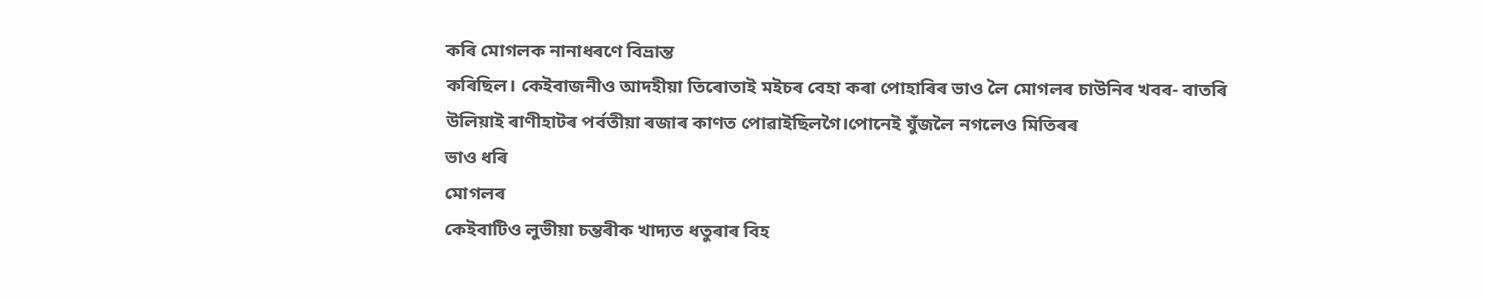কৰি মোগলক নানাধৰণে বিভ্ৰান্ত
কৰিছিল। কেইবাজনীও আদহীয়া তিৰোতাই মইচৰ বেহা কৰা পোহাৰিৰ ভাও লৈ মোগলৰ চাউনিৰ খবৰ- বাতৰি
উলিয়াই ৰাণীহাটৰ পৰ্বতীয়া ৰজাৰ কাণত পোৱাইছিলগৈ।পোনেই যুঁজলৈ নগলেও মিতিৰৰ
ভাও ধৰি
মোগলৰ
কেইবাটিও লুভীয়া চন্তৰীক খাদ্যত ধতুৰাৰ বিহ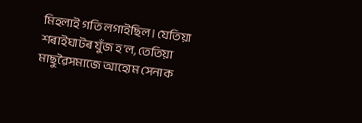মিহলাই গতি লগাইছিল। যেতিয়া শৰাইঘাটৰ যুঁজ হ'ল, তেতিয়া
মাছুৱৈসমাজে আহোম সেনাক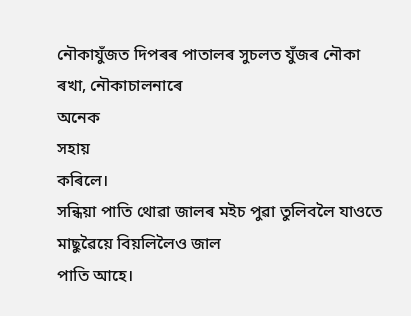নৌকাযুঁজত দিপৰৰ পাতালৰ সুচলত যুঁজৰ নৌকা
ৰখা, নৌকাচালনাৰে
অনেক
সহায়
কৰিলে।
সন্ধিয়া পাতি থোৱা জালৰ মইচ পুৱা তুলিবলৈ যাওতে মাছুৱৈয়ে বিয়লিলৈও জাল
পাতি আহে।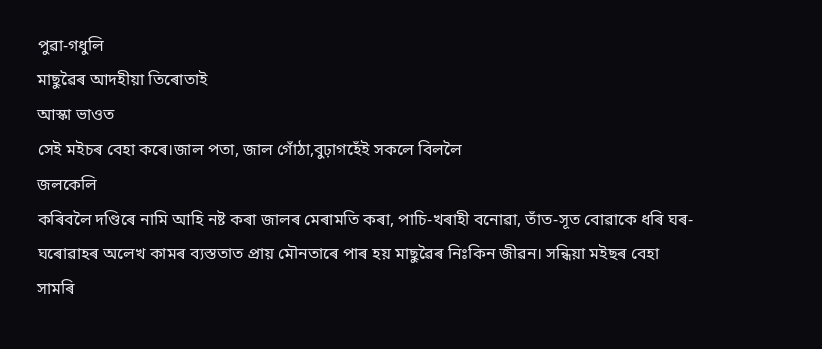পুৱা-গধুলি
মাছুৱৈৰ আদহীয়া তিৰোতাই
আস্কা ভাওত
সেই মইচৰ বেহা কৰে।জাল পতা, জাল গোঁঠা,বুঢ়াগহেঁই সকলে বিললৈ
জলকেলি
কৰিবলৈ দণ্ডিৰে নামি আহি নষ্ট কৰা জালৰ মেৰামতি কৰা, পাচি-খৰাহী বনোৱা, তাঁত-সূত বোৱাকে ধৰি ঘৰ- ঘৰোৱাহৰ অলেখ কামৰ ব্যস্ততাত প্ৰায় মৌনতাৰে পাৰ হয় মাছুৱৈৰ নিঃকিন জীৱন। সন্ধিয়া মইছৰ বেহা
সামৰি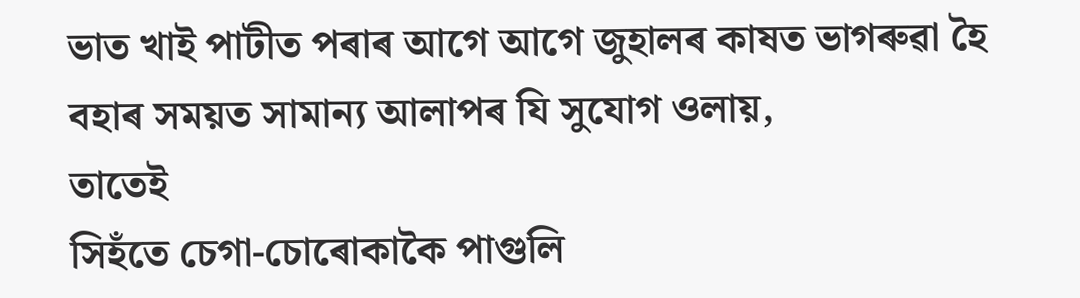ভাত খাই পাটীত পৰাৰ আগে আগে জুহালৰ কাষত ভাগৰুৱা হৈ বহাৰ সময়ত সামান্য আলাপৰ যি সুযোগ ওলায়,
তাতেই
সিহঁতে চেগা-চোৰোকাকৈ পাগুলি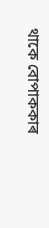থাকে বোপাককাৰ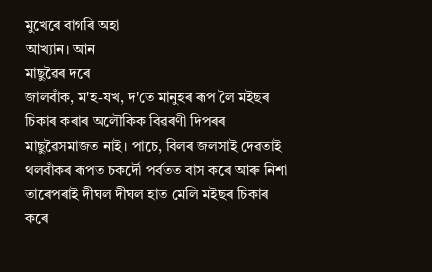মুখেৰে বাগৰি অহা
আখ্যান। আন
মাছুৱৈৰ দৰে
জালবাঁক, ম'হ-যখ, দ'তে মানুহৰ ৰূপ লৈ মইছৰ চিকাৰ কৰাৰ অলৌকিক বিৱৰণী দিপৰৰ মাছুৱৈসমাজত নাই। পাচে, বিলৰ জলসাই দেৱতাই থলবাঁকৰ ৰূপত চকৰ্দৌ পৰ্বতত বাস কৰে আৰু নিশা তাৰেপৰাই দীঘল দীঘল হাত মেলি মইছৰ চিকাৰ কৰে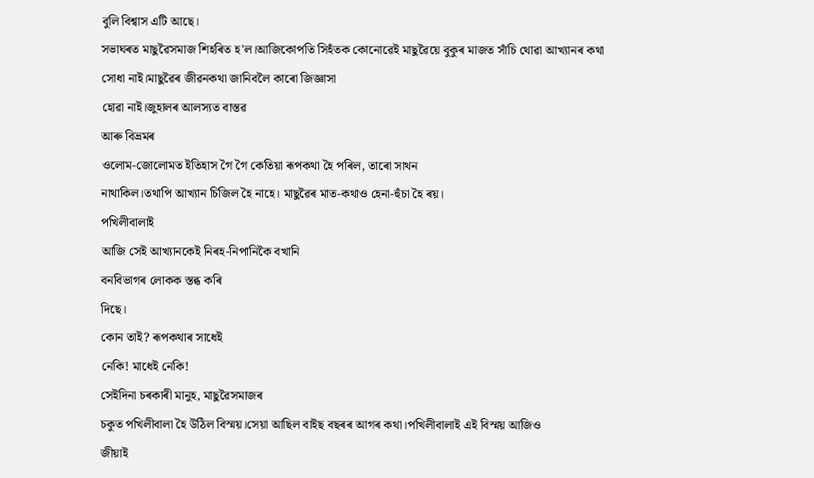বুলি বিশ্বাস এটি আছে।
সভাঘৰত মাছুৱৈসমাজ শিহৰিত হ'ল।আজিকোপতি সিহঁতক কোনোৱেই মাছুৱৈয়ে বুকুৰ মাজত সাঁচি থোৱা আখ্যানৰ কথা সোধা নাই।মাছুৱৈৰ জীৱনকথা জানিবলৈ কাৰো জিজ্ঞাসা
হোৱা নাই।জুহালৰ আলস্যত বাস্তৱ
আৰু বিভ্ৰমৰ
ওলোম-জোলোমত ইতিহাস গৈ গৈ কেতিয়া ৰূপকথা হৈ পৰিল, তাৰো সাথন
নাথাকিল।তথাপি আখ্যান চিজিল হৈ নাহে। মাছুৱৈৰ মাত-কথাও হেনা-হুঁচা হৈ ৰয়।
পখিলীবালাই
আজি সেই আখ্যানকেই নিৰহ-নিপানিকৈ বখানি
বনবিভাগৰ লোকক স্তব্ধ কৰি
দিছে।
কোন তাই? ৰূপকথাৰ সাধেই
নেকি! মাধেই নেকি!
সেইদিনা চৰকাৰী মানুহ, মাছুৱৈসমাজৰ
চকুত পখিলীবালা হৈ উঠিল বিস্ময়।সেয়া আছিল বাইছ বছৰৰ আগৰ কথা।পখিলীবালাই এই বিস্ময় আজিও
জীয়াই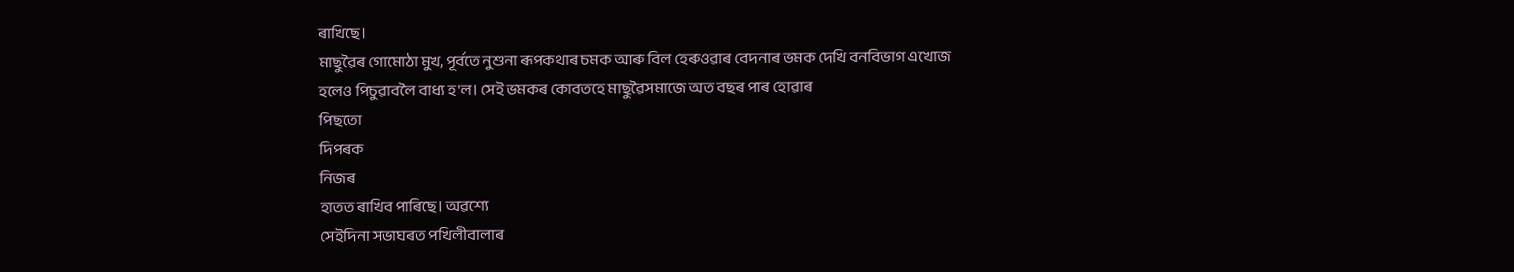ৰাখিছে।
মাছুৱৈৰ গোমোঠা মুখ, পূৰ্বতে নুশুনা ৰূপকথাৰ চমক আৰু বিল হেৰুওৱাৰ বেদনাৰ ভমক দেখি বনবিভাগ এখোজ
হলেও পিচুৱাবলৈ বাধ্য হ'ল। সেই ভমকৰ কোবতহে মাছুৱৈসমাজে অত বছৰ পাৰ হোৱাৰ
পিছতো
দিপৰক
নিজৰ
হাতত ৰাখিব পাৰিছে। অৱশ্যে
সেইদিনা সভাঘৰত পখিলীবালাৰ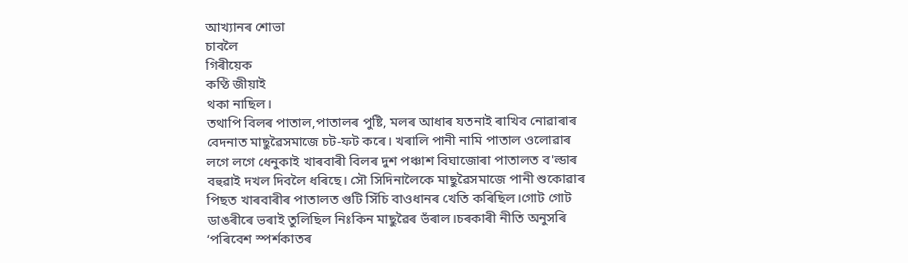আখ্যানৰ শোভা
চাবলৈ
গিৰীয়েক
কণ্ঠি জীয়াই
থকা নাছিল।
তথাপি বিলৰ পাতাল,পাতালৰ পুষ্টি, মলৰ আধাৰ যতনাই ৰাখিব নোৱাৰাৰ বেদনাত মাছুৱৈসমাজে চট-ফট কৰে। খৰালি পানী নামি পাতাল ওলোৱাৰ লগে লগে ধেনুকাই খাৰবাৰী বিলৰ দুশ পঞ্চাশ বিঘাজোৰা পাতালত ব'ল্ডাৰ
বহুৱাই দখল দিবলৈ ধৰিছে। সৌ সিদিনালৈকে মাছুৱৈসমাজে পানী শুকোৱাৰ পিছত খাৰবাৰীৰ পাতালত গুটি সিঁচি বাওধানৰ খেতি কৰিছিল।গোট গোট ডাঙৰীৰে ভৰাই তুলিছিল নিঃকিন মাছুৱৈৰ ভঁৰাল।চৰকাৰী নীতি অনুসৰি
‘পৰিবেশ স্পৰ্শকাতৰ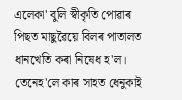এলেকা' বুলি স্বীকৃতি পোৱাৰ পিছত মাছুৱৈয়ে বিলৰ পাতালত ধানখেতি কৰা নিষেধ হ'ল। তেনেহ'লে কাৰ সাহত ধেনুকাই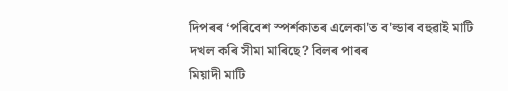দিপৰৰ ‘পৰিবেশ স্পৰ্শকাতৰ এলেকা'ত ব'ল্ডাৰ বহুৱাই মাটি দখল কৰি সীমা মাৰিছে? বিলৰ পাৰৰ
মিয়াদী মাটি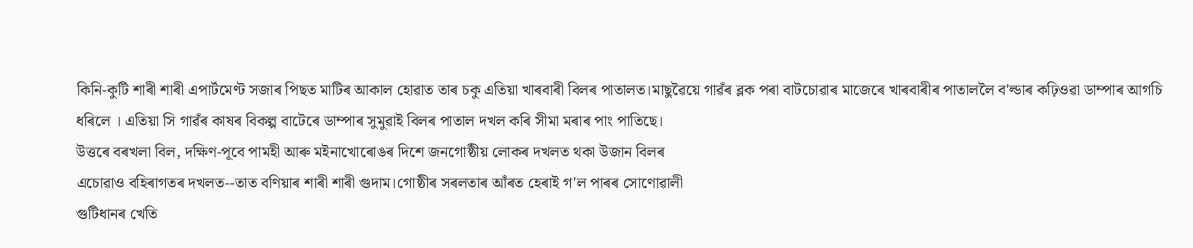কিনি-কুটি শাৰী শাৰী এপাৰ্টমেণ্ট সজাৰ পিছত মাটিৰ আকাল হোৱাত তাৰ চকু এতিয়া খাৰবাৰী বিলৰ পাতালত।মাছুৱৈয়ে গাৱঁৰ ব্লক পৰা বাটচোৱাৰ মাজেৰে খাৰবাৰীৰ পাতাললৈ ব'ল্ডাৰ কঢ়িওৱা ডাম্পাৰ আগচি ধৰিলে । এতিয়া সি গাৱঁৰ কাষৰ বিকল্প বাটেৰে ডাম্পাৰ সুমুৱাই বিলৰ পাতাল দখল কৰি সীমা মৰাৰ পাং পাতিছে।
উত্তৰে বৰখলা বিল, দক্ষিণ-পূবে পামহী আৰু মইনাখোৰোঙৰ দিশে জনগোষ্ঠীয় লোকৰ দখলত থকা উজান বিলৰ
এচোৱাও বহিৰাগতৰ দখলত--তাত বণিয়াৰ শাৰী শাৰী গুদাম।গোষ্ঠীৰ সৰলতাৰ আঁৰত হেৰাই গ'ল পাৰৰ সোণোৱালী
গুটিধানৰ খেতি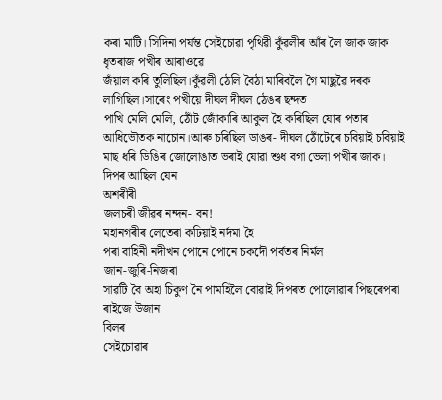কৰা মাটি। সিদিনা পৰ্যন্ত সেইচোৱা পৃথিৱী কুঁৱলীৰ আঁৰ লৈ জাক জাক
ধৃতৰাজ পখীৰ আৰাওৱে
জঁয়াল কৰি তুলিছিল।কুঁৱলী ঠেলি বৈঠা মাৰিবলৈ গৈ মাছুৱৈ দৰক লাগিছিল।সাৰেং পখীয়ে দীঘল দীঘল ঠেঙৰ ছন্দত
পাখি মেলি মেলি, ঠোঁট জোঁকাৰি আকুল হৈ কৰিছিল যোৰ পতাৰ আধিভৌতক নাচোন।আৰু চৰিছিল ডাঙৰ- দীঘল ঠোঁটেৰে চবিয়াই চবিয়াই মাছ ধৰি ডিঙিৰ জোলোঙাত ভৰাই যোৱা শুধ বগা ভেলা পখীৰ জাক।
দিপৰ আছিল যেন
অশৰীৰী
জলচৰী জীৱৰ নন্দন- বন!
মহানগৰীৰ লেতেৰা কঢিয়াই নৰ্দমা হৈ
পৰা বাহিনী নদীখন পোনে পোনে চকৰ্দৌ পৰ্বতৰ নিৰ্মল
জান-জুৰি-নিজৰা
সাৱটি বৈ অহা চিকুণ নৈ পামহিলৈ বোৱাই দিপৰত পোলোৱাৰ পিছৰেপৰা ৰাইজে উজান
বিলৰ
সেইচোৱাৰ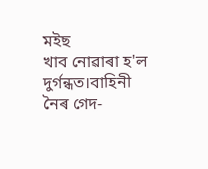মইছ
খাব নোৱাৰা হ'ল দুৰ্গন্ধত।বাহিনী নৈৰ গেদ-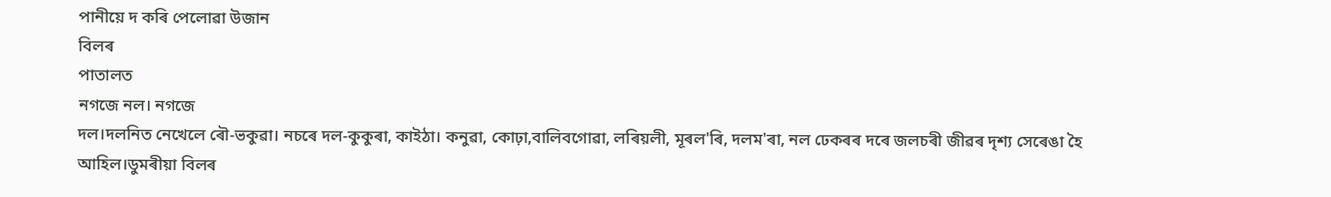পানীয়ে দ কৰি পেলোৱা উজান
বিলৰ
পাতালত
নগজে নল। নগজে
দল।দলনিত নেখেলে ৰৌ-ভকুৱা। নচৰে দল-কুকুৰা, কাইঠা। কনুৱা, কোঢ়া,বালিবগোৱা, লৰিয়লী, মূৰল'ৰি, দলম'ৰা, নল ঢেকৰৰ দৰে জলচৰী জীৱৰ দৃশ্য সেৰেঙা হৈ আহিল।ডুমৰীয়া বিলৰ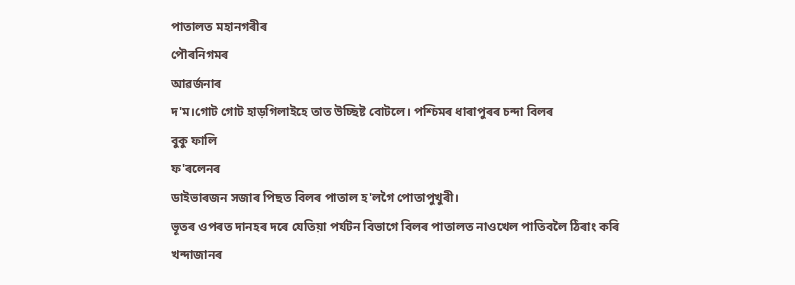পাতালত মহানগৰীৰ
পৌৰনিগমৰ
আৱৰ্জনাৰ
দ'ম।গোট গোট হাড়গিলাইহে তাত উচ্ছিষ্ট বোটলে। পশ্চিমৰ ধাৰাপুৰৰ চন্দা বিলৰ
বুকু ফালি
ফ'ৰলেনৰ
ডাইভাৰজন সজাৰ পিছত বিলৰ পাতাল হ'লগৈ পোতাপুখুৰী।
ভূতৰ ওপৰত দানহৰ দৰে যেতিয়া পৰ্যটন বিভাগে বিলৰ পাতালত নাওখেল পাতিবলৈ ঠিৰাং কৰি
খন্দাজানৰ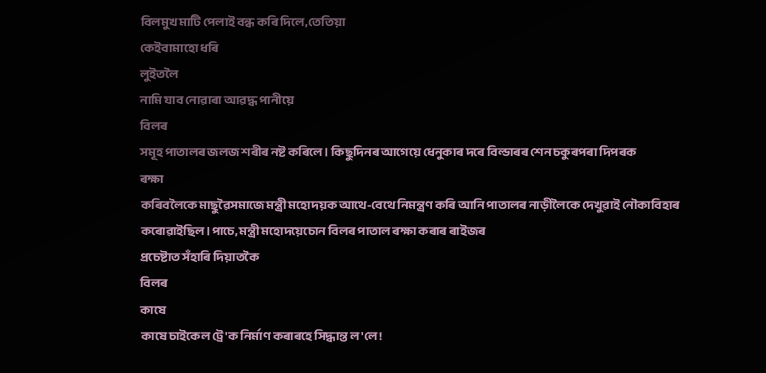বিলমুখ মাটি পেলাই বন্ধ কৰি দিলে,তেতিয়া
কেইবামাহো ধৰি
লুইতলৈ
নামি যাব নোৱাৰা আৱদ্ধ পানীয়ে
বিলৰ
সমূহ পাতালৰ জলজ শৰীৰ নষ্ট কৰিলে। কিছুদিনৰ আগেয়ে ধেনুকাৰ দৰে বিল্ডাৰৰ শেন চকুৰপৰা দিপৰক
ৰক্ষা
কৰিবলৈকে মাছুৱৈসমাজে মন্ত্ৰী মহোদয়ক আথে-বেথে নিমন্ত্ৰণ কৰি আনি পাতালৰ নাড়ীলৈকে দেখুৱাই নৌকাবিহাৰ
কৰোৱাইছিল।পাচে, মন্ত্ৰী মহোদয়েচোন বিলৰ পাতাল ৰক্ষা কৰাৰ ৰাইজৰ
প্ৰচেষ্টাত সঁহাৰি দিয়াতকৈ
বিলৰ
কাষে
কাষে চাইকেল ট্ৰে'ক নিৰ্মাণ কৰাৰহে সিদ্ধান্ত ল'লে!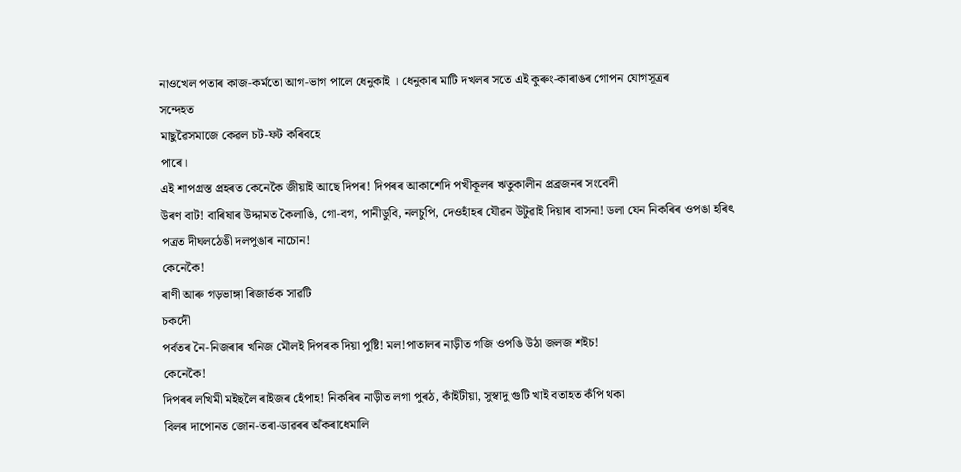নাওখেল পতাৰ কাজ-কৰ্মতো আগ-ভাগ পালে ধেনুকাই । ধেনুকাৰ মাটি দখলৰ সতে এই কুৰুং-কাৰাঙৰ গোপন যোগসূত্ৰৰ
সন্দেহত
মাছুৱৈসমাজে কেৱল চট-ফট কৰিবহে
পাৰে।
এই শাপগ্ৰস্ত প্ৰহৰত কেনেকৈ জীয়াই আছে দিপৰ! দিপৰৰ আকাশেদি পখীকূলৰ ঋতুকালীন প্ৰব্ৰজনৰ সংবেদী
উৰণ বাট! বাৰিষাৰ উদ্দামত কৈলাঙি, গো-বগ, পানীডুবি, নলচুপি, দেওহাঁহৰ যৌৱন উটুৱাই দিয়াৰ বাসনা! ডলা যেন নিকৰিৰ ওপঙা হৰিৎ পত্ৰত দীঘলঠেঙী দলপুঙাৰ নাচোন!
কেনেকৈ!
ৰাণী আৰু গড়ভাঙ্গা ৰিজাৰ্ভক সাৱটি
চকৰ্দৌ
পৰ্বতৰ নৈ-নিজৰাৰ খনিজ মৌলই দিপৰক দিয়া পুষ্টি! মল!পাতালৰ নাড়ীত গজি ওপঙি উঠা জলজ শইচ!
কেনেকৈ!
দিপৰৰ লখিমী মইছলৈ ৰাইজৰ হেঁপাহ! নিকৰিৰ নাড়ীত লগা পুৰঠ, কাঁইটীয়া, সুস্বাদু গুটি খাই বতাহত কঁপি থকা
বিলৰ দাপোনত জোন-তৰা-ডাৱৰৰ অঁকৰাধেমালি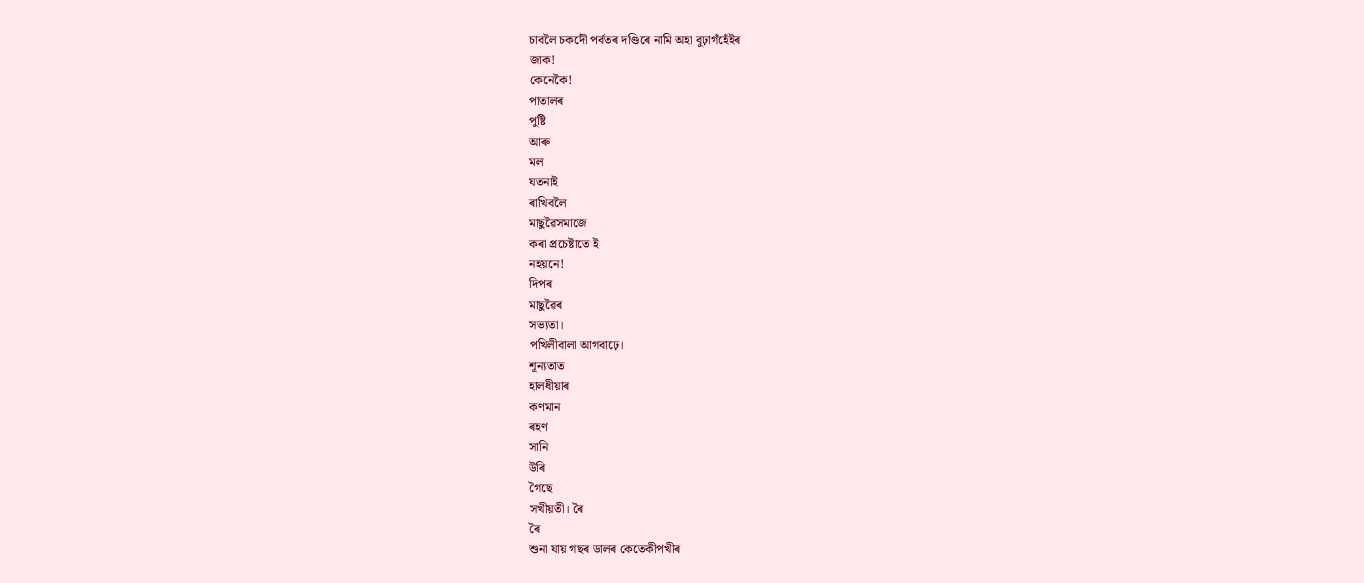চাবলৈ চকৰ্দৌ পৰ্বতৰ দণ্ডিৰে নামি অহা বুঢ়াগঁহেঁইৰ
জাক!
কেনেকৈ!
পাতালৰ
পুষ্টি
আৰু
মল
যতনাই
ৰাখিবলৈ
মাছুৱৈসমাজে
কৰা প্ৰচেষ্টাতে ই
নহয়নে!
দিপৰ
মাছুৱৈৰ
সভ্যতা।
পখিলীবালা আগবাঢ়ে।
শূন্যতাত
হালধীয়াৰ
কণমান
ৰহণ
সানি
উৰি
গৈছে
সখীয়তী। ৰৈ
ৰৈ
শুনা যায় গছৰ ডালৰ কেতেকীপখীৰ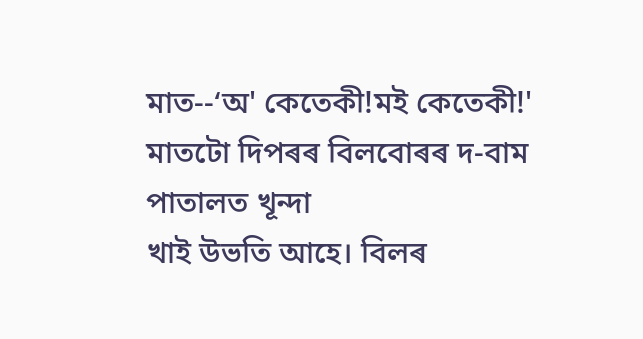মাত--‘অ' কেতেকী!মই কেতেকী!' মাতটো দিপৰৰ বিলবোৰৰ দ-বাম পাতালত খূন্দা
খাই উভতি আহে। বিলৰ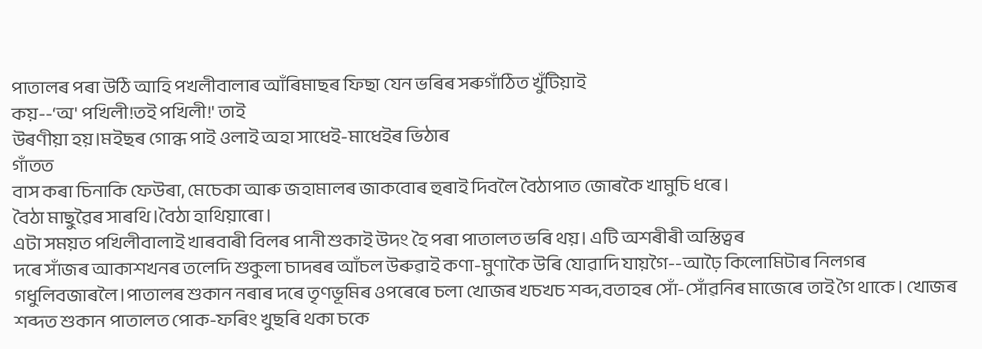পাতালৰ পৰা উঠি আহি পখলীবালাৰ আঁৰিমাছৰ ফিছা যেন ভৰিৰ সৰুগাঁঠিত খুঁটিয়াই
কয়--‘অ' পখিলী!তই পখিলী!' তাই
উৰণীয়া হয়।মইছৰ গোন্ধ পাই ওলাই অহা সাধেই-মাধেইৰ ভিঠাৰ
গাঁতত
বাস কৰা চিনাকি ফেউৰা, মেচেকা আৰু জহামালৰ জাকবোৰ হুৰাই দিবলৈ বৈঠাপাত জোৰকৈ খামুচি ধৰে।
বৈঠা মাছুৱৈৰ সাৰথি।বৈঠা হাথিয়াৰো।
এটা সময়ত পখিলীবালাই খাৰবাৰী বিলৰ পানী শুকাই উদং হৈ পৰা পাতালত ভৰি থয়। এটি অশৰীৰী অস্তিত্বৰ
দৰে সাঁজৰ আকাশখনৰ তলেদি শুকুলা চাদৰৰ আঁচল উৰুৱাই কণা-মুণাকৈ উৰি যোৱাদি যায়গৈ--আঢ়ৈ কিলোমিটাৰ নিলগৰ গধুলিবজাৰলৈ।পাতালৰ শুকান নৰাৰ দৰে তৃণভূমিৰ ওপৰেৰে চলা খোজৰ খচখচ শব্দ,বতাহৰ সোঁ-সোঁৱনিৰ মাজেৰে তাই গৈ থাকে। খোজৰ শব্দত শুকান পাতালত পোক-ফৰিং খুছৰি থকা চকে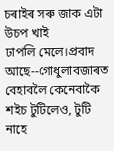চৰাইৰ সৰু জাক এটা উচপ খাই
ঢাপলি মেলে।প্ৰবাদ আছে--গোধুলাবজাৰত বেহাবলৈ কেনেবাকৈ শইচ টুটিলেও, টুটি নাহে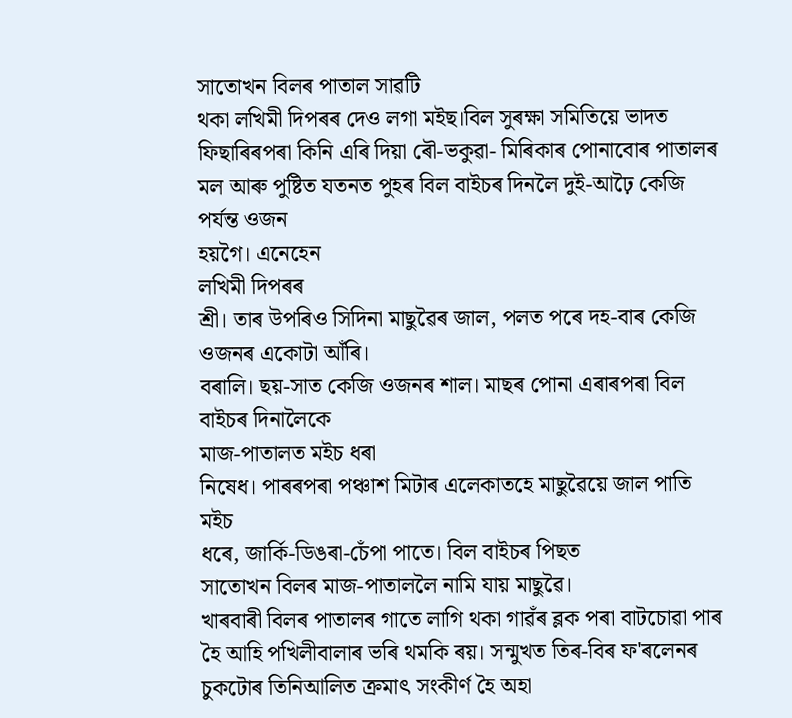সাতোখন বিলৰ পাতাল সাৱটি
থকা লখিমী দিপৰৰ দেও লগা মইছ।বিল সুৰক্ষা সমিতিয়ে ভাদত ফিছাৰিৰপৰা কিনি এৰি দিয়া ৰৌ-ভকুৱা- মিৰিকাৰ পোনাবোৰ পাতালৰ মল আৰু পুষ্টিত যতনত পুহৰ বিল বাইচৰ দিনলৈ দুই-আঢ়ৈ কেজি পৰ্যন্ত ওজন
হয়গৈ। এনেহেন
লখিমী দিপৰৰ
শ্ৰী। তাৰ উপৰিও সিদিনা মাছুৱৈৰ জাল, পলত পৰে দহ-বাৰ কেজি ওজনৰ একোটা আঁৰি।
বৰালি। ছয়-সাত কেজি ওজনৰ শাল। মাছৰ পোনা এৰাৰপৰা বিল বাইচৰ দিনালৈকে
মাজ-পাতালত মইচ ধৰা
নিষেধ। পাৰৰপৰা পঞ্চাশ মিটাৰ এলেকাতহে মাছুৱৈয়ে জাল পাতি মইচ
ধৰে, জাৰ্কি-ডিঙৰা-চেঁপা পাতে। বিল বাইচৰ পিছত
সাতোখন বিলৰ মাজ-পাতাললৈ নামি যায় মাছুৱৈ।
খাৰবাৰী বিলৰ পাতালৰ গাতে লাগি থকা গাৱঁৰ ব্লক পৰা বাটচোৱা পাৰ হৈ আহি পখিলীবালাৰ ভৰি থমকি ৰয়। সন্মুখত তিৰ-বিৰ ফ'ৰলেনৰ চুকটোৰ তিনিআলিত ক্ৰমাৎ সংকীৰ্ণ হৈ অহা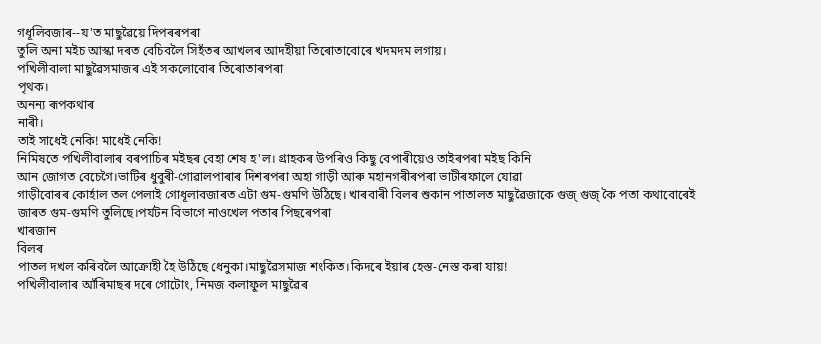গধূলিবজাৰ--য'ত মাছুৱৈয়ে দিপৰৰপৰা
তুলি অনা মইচ আস্কা দৰত বেচিবলৈ সিহঁতৰ আখলৰ আদহীয়া তিৰোতাবোৰে খদমদম লগায়।
পখিলীবালা মাছুৱৈসমাজৰ এই সকলোবোৰ তিৰোতাৰপৰা
পৃথক।
অনন্য ৰূপকথাৰ
নাৰী।
তাই সাধেই নেকি! মাধেই নেকি!
নিমিষতে পখিলীবালাৰ বৰপাচিৰ মইছৰ বেহা শেষ হ'ল। গ্ৰাহকৰ উপৰিও কিছু বেপাৰীয়েও তাইৰপৰা মইছ কিনি
আন জোগত বেচেগৈ।ভাটিৰ ধুবুৰী-গোৱালপাৰাৰ দিশৰপৰা অহা গাড়ী আৰু মহানগৰীৰপৰা ভাটীৰফালে যোৱা
গাড়ীবোৰৰ কোৰ্হাল তল পেলাই গোধূলাবজাৰত এটা গুম-গুমণি উঠিছে। খাৰবাৰী বিলৰ শুকান পাতালত মাছুৱৈজাকে গুজ্ গুজ্ কৈ পতা কথাবোৰেই জাৰত গুম-গুমণি তুলিছে।পৰ্যটন বিভাগে নাওখেল পতাৰ পিছৰেপৰা
খাৰজান
বিলৰ
পাতল দখল কৰিবলৈ আক্ৰোহী হৈ উঠিছে ধেনুকা।মাছুৱৈসমাজ শংকিত।কিদৰে ইয়াৰ হেস্ত-নেস্ত কৰা যায়!
পখিলীবালাৰ আঁৰিমাছৰ দৰে গোটোং, নিমজ কলাফুল মাছুৱৈৰ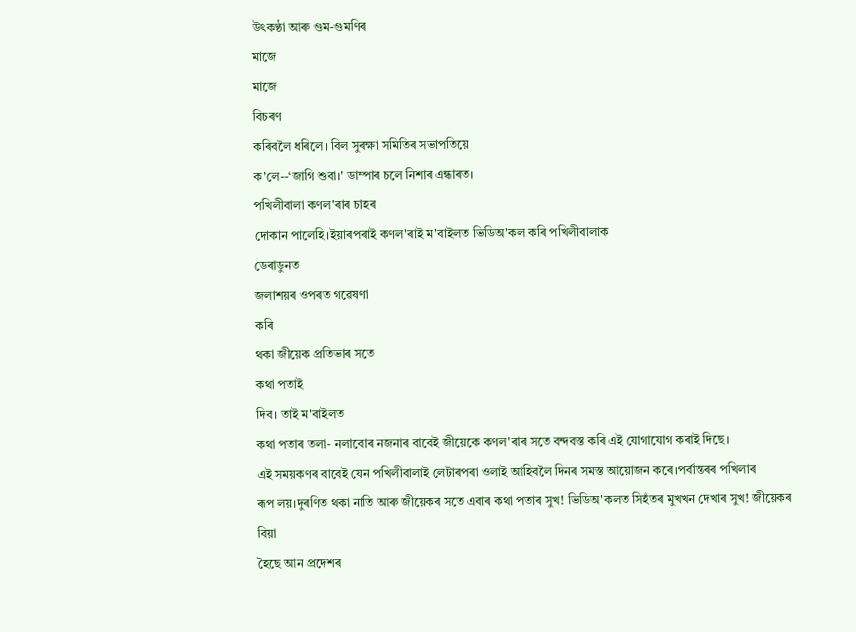উৎকণ্ঠা আৰু গুম-গুমণিৰ
মাজে
মাজে
বিচৰণ
কৰিবলৈ ধৰিলে। বিল সুৰক্ষা সমিতিৰ সভাপতিয়ে
ক'লে--‘জাগি শুবা।' ডাম্পাৰ চলে নিশাৰ এন্ধাৰত।
পখিলীবালা কণল'ৰাৰ চাহৰ
দোকান পালেহি।ইয়াৰপৰাই কণল'ৰাই ম'বাইলত ভিডিঅ'কল কৰি পখিলীবালাক
ডেৰাডুনত
জলাশয়ৰ ওপৰত গৱেষণা
কৰি
থকা জীয়েক প্ৰতিভাৰ সতে
কথা পতাই
দিব। তাই ম'বাইলত
কথা পতাৰ তলা- নলাবোৰ নজনাৰ বাবেই জীয়েকে কণল'ৰাৰ সতে বন্দবস্ত কৰি এই যোগাযোগ কৰাই দিছে।
এই সময়কণৰ বাবেই যেন পখিলীবালাই লেটাৰপৰা ওলাই আহিবলৈ দিনৰ সমস্ত আয়োজন কৰে।পৰ্বান্তৰৰ পখিলাৰ
ৰূপ লয়।দুৰণিত থকা নাতি আৰু জীয়েকৰ সতে এবাৰ কথা পতাৰ সুখ! ভিডিঅ'কলত সিহঁতৰ মুখখন দেখাৰ সুখ! জীয়েকৰ
বিয়া
হৈছে আন প্ৰদেশৰ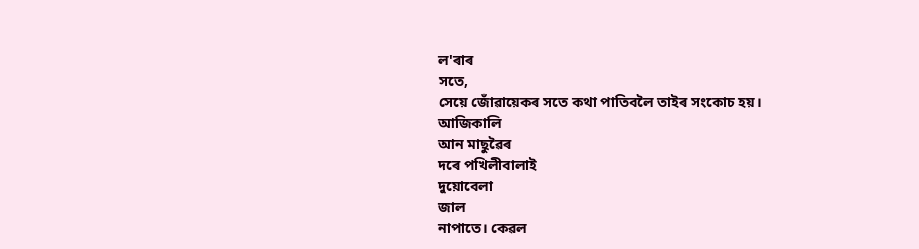ল'ৰাৰ
সতে,
সেয়ে জোঁৱায়েকৰ সতে কথা পাতিবলৈ তাইৰ সংকোচ হয়।
আজিকালি
আন মাছুৱৈৰ
দৰে পখিলীবালাই
দুয়োবেলা
জাল
নাপাতে। কেৱল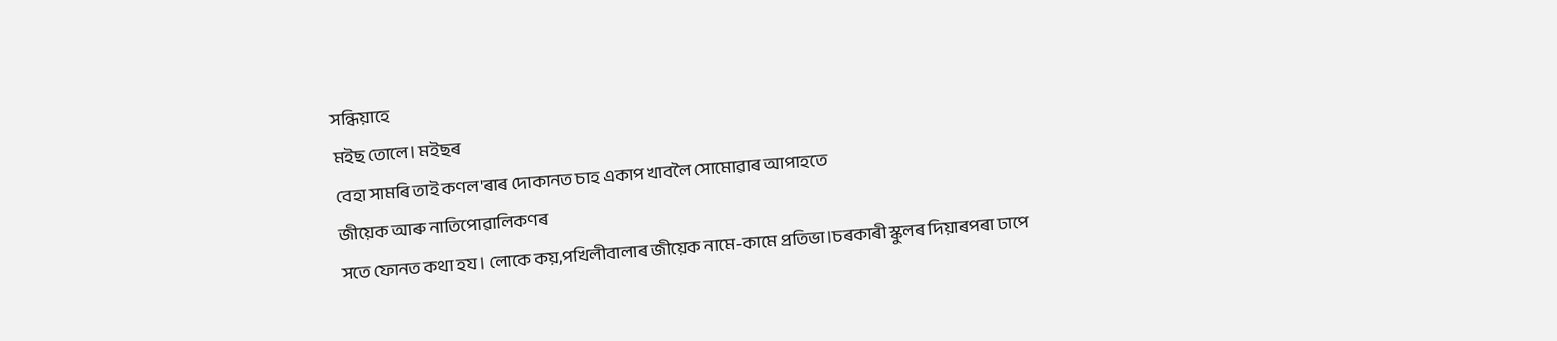সন্ধিয়াহে
মইছ তোলে। মইছৰ
বেহা সামৰি তাই কণল'ৰাৰ দোকানত চাহ একাপ খাবলৈ সোমোৱাৰ আপাহতে
জীয়েক আৰু নাতিপোৱালিকণৰ
সতে ফোনত কথা হয। লোকে কয়,পখিলীবালাৰ জীয়েক নামে-কামে প্ৰতিভা।চৰকাৰী স্কুলৰ দিয়াৰপৰা ঢাপে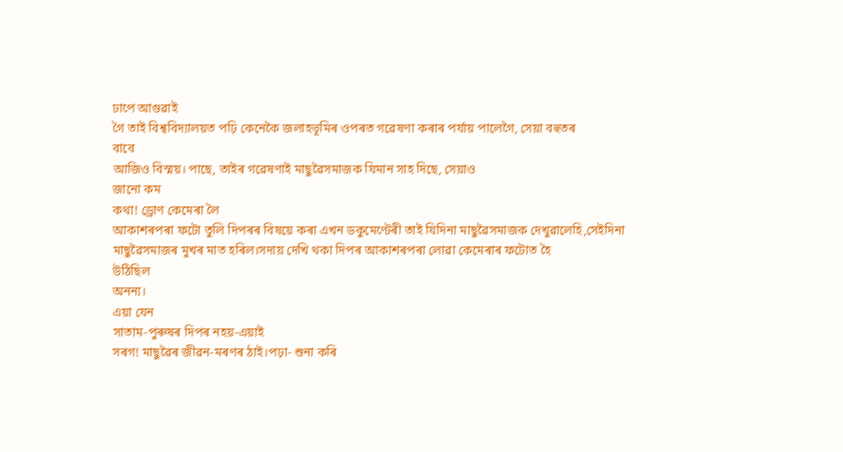ঢাপে আগুৱাই
গৈ তাই বিশ্ববিদ্যালয়ত পঢ়ি কেনেকৈ জলাহভূমিৰ ওপৰত গৱেষণা কৰাৰ পৰ্যায় পালেগৈ, সেয়া বহুতৰ
বাবে
আজিও বিস্ময়। পাছে, তাইৰ গৱেষণাই মাছুৱৈসমাজক যিমান সাহ দিছে, সেয়াও
জানো কম
কথা! ড্ৰোণ কেমেৰা লৈ
আকাশৰপৰা ফটো তুলি দিপৰৰ বিষয়ে কৰা এখন ডকুমেণ্টেৰী তাই যিদিনা মাছুৱৈসমাজক দেখুৱালেহি,সেইদিনা
মাছুৱৈসমাজৰ মুখৰ মাত হৰিল।সদায় দেখি থকা দিপৰ আকাশৰপৰা লোৱা কেমেৰাৰ ফটোত হৈ
উঠিছিল
অনন্য।
এয়া যেন
সাতাম-পুৰুষৰ দিপৰ নহয়-এয়াই
সৰগ! মাছুৱৈৰ জীৱন-মৰণৰ ঠাই।পঢ়া- শুনা কৰি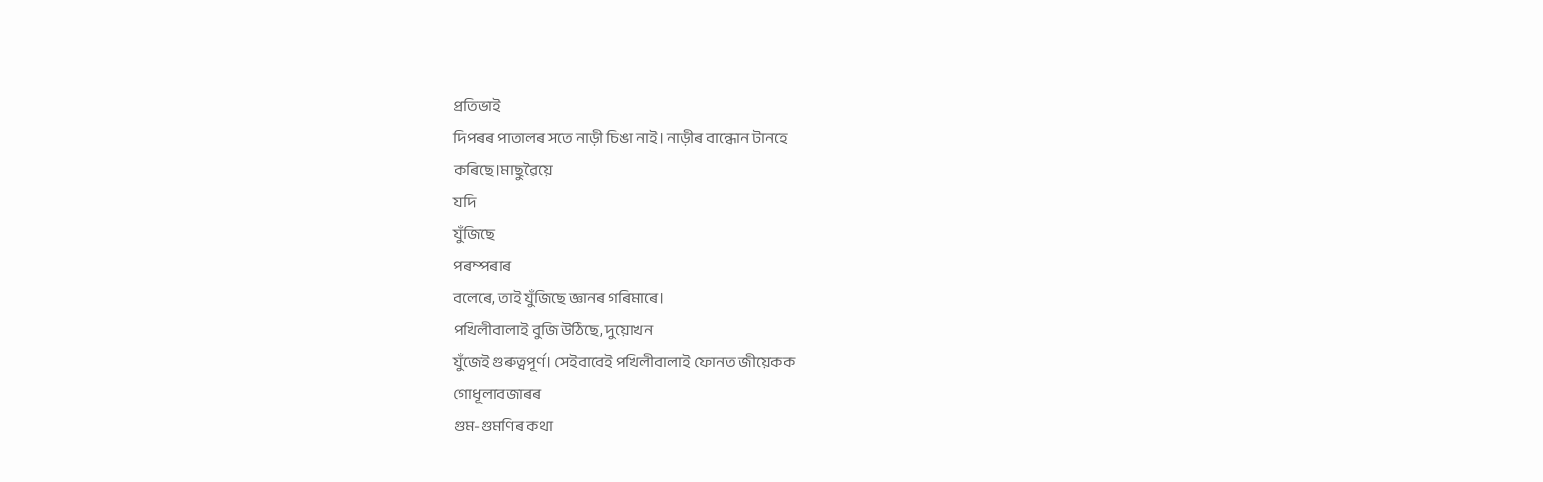প্ৰতিভাই
দিপৰৰ পাতালৰ সতে নাড়ী চিঙা নাই। নাড়ীৰ বান্ধোন টানহে
কৰিছে।মাছুৱৈয়ে
যদি
যুঁজিছে
পৰম্পৰাৰ
বলেৰে, তাই যুঁজিছে জ্ঞানৰ গৰিমাৰে।
পখিলীবালাই বুজি উঠিছে, দুয়োখন
যুঁজেই গুৰুত্বপূৰ্ণ। সেইবাবেই পখিলীবালাই ফোনত জীয়েকক
গোধূলাবজাৰৰ
গুম-গুমণিৰ কথা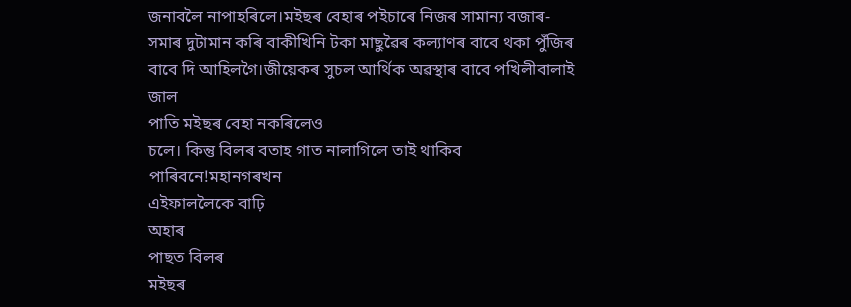জনাবলৈ নাপাহৰিলে।মইছৰ বেহাৰ পইচাৰে নিজৰ সামান্য বজাৰ-সমাৰ দুটামান কৰি বাকীখিনি টকা মাছুৱৈৰ কল্যাণৰ বাবে থকা পুঁজিৰ বাবে দি আহিলগৈ।জীয়েকৰ সুচল আৰ্থিক অৱস্থাৰ বাবে পখিলীবালাই জাল
পাতি মইছৰ বেহা নকৰিলেও
চলে। কিন্তু বিলৰ বতাহ গাত নালাগিলে তাই থাকিব পাৰিবনে!মহানগৰখন
এইফাললৈকে বাঢ়ি
অহাৰ
পাছত বিলৰ
মইছৰ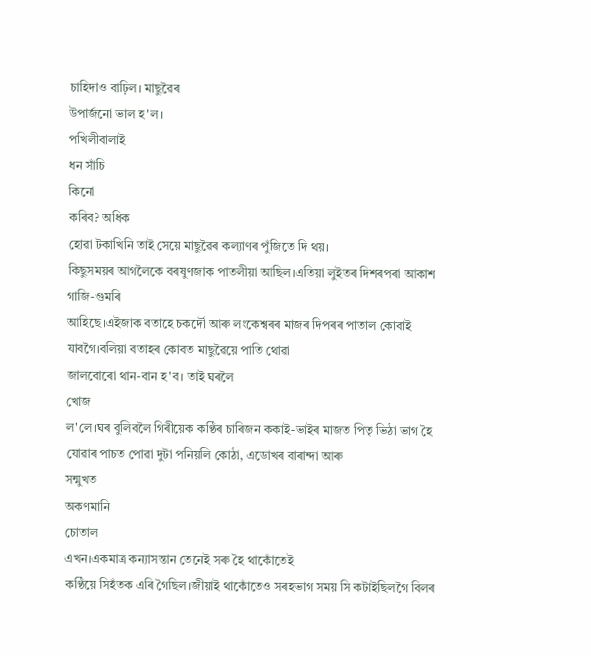চাহিদাও বাঢ়িল। মাছুৱৈৰ
উপাৰ্জনো ভাল হ'ল।
পখিলীবালাই
ধন সাঁচি
কিনো
কৰিব? অধিক
হোৱা টকাখিনি তাই সেয়ে মাছুৱৈৰ কল্যাণৰ পুঁজিতে দি থয়।
কিছুসময়ৰ আগলৈকে বৰষুণজাক পাতলীয়া আছিল।এতিয়া লুইতৰ দিশৰপৰা আকাশ গাজি-গুমৰি
আহিছে।এইজাক বতাহে চকৰ্দৌ আৰু লংকেশ্বৰৰ মাজৰ দিপৰৰ পাতাল কোবাই যাবগৈ।বলিয়া বতাহৰ কোবত মাছুৱৈয়ে পাতি থোৱা
জালবোৰো থান-বান হ'ব। তাই ঘৰলৈ
খোজ
ল'লে।ঘৰ বুলিবলৈ গিৰীয়েক কণ্ঠিৰ চাৰিজন ককাই-ভাইৰ মাজত পিতৃ ভিঠা ভাগ হৈ যোৱাৰ পাচত পোৱা দুটা পনিয়লি কোঠা, এডোখৰ বাৰান্দা আৰু
সন্মুখত
অকণমানি
চোতাল
এখন।একমাত্ৰ কন্যাসন্তান তেনেই সৰু হৈ থাকোঁতেই
কণ্ঠিয়ে সিহঁতক এৰি গৈছিল।জীয়াই থাকোঁতেও সৰহভাগ সময় সি কটাইছিলগৈ বিলৰ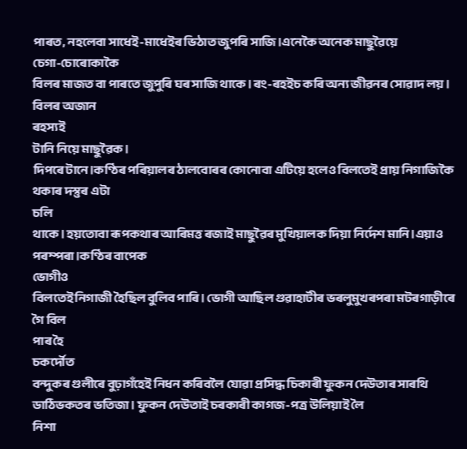পাৰত, নহলেবা সাধেই-মাধেইৰ ভিঠাত জুপৰি সাজি।এনেকৈ অনেক মাছুৱৈয়ে
চেগা-চোৰোকাকৈ
বিলৰ মাজত বা পাৰতে জুপুৰি ঘৰ সাজি থাকে।ৰং-ৰহইচ কৰি অন্য জীৱনৰ সোৱাদ লয়। বিলৰ অজান
ৰহস্যই
টানি নিয়ে মাছুৱৈক।
দিপৰে টানে।কণ্ঠিৰ পৰিয়ালৰ ঠালবোৰৰ কোনোবা এটিয়ে হলেও বিলতেই প্ৰায় নিগাজিকৈ
থকাৰ দস্তুৰ এটা
চলি
থাকে।হয়তোবা ৰূপকথাৰ আৰিমত্ত ৰজাই মাছুৱৈৰ মুখিয়ালক দিয়া নিৰ্দেশ মানি।এয়াও পৰম্পৰা।কণ্ঠিৰ বাপেক
ভোগীও
বিলতেই নিগাজী হৈছিল বুলিব পাৰি। ভোগী আছিল গুৱাহাটীৰ ভৰলুমুখৰপৰা মটৰগাড়ীৰে গৈ বিল
পাৰ হৈ
চকৰ্দৌত
বন্দুকৰ গুলীৰে বুঢ়াগঁহেই নিধন কৰিবলৈ যোৱা প্ৰসিদ্ধ চিকাৰী ফুকন দেউতাৰ সাৰথি ডাঠিভকতৰ ভতিজা। ফুকন দেউতাই চৰকাৰী কাগজ-পত্ৰ উলিয়াই লৈ
নিশা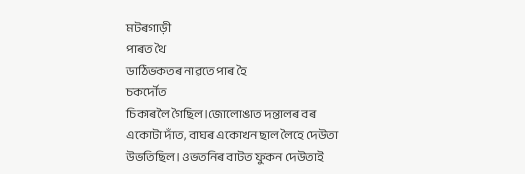মটৰগাড়ী
পাৰত থৈ
ডাঠিভকতৰ নাৱতে পাৰ হৈ
চকৰ্দৌত
চিকাৰলৈ গৈছিল।জোলোঙাত দন্তালৰ বৰ একোটা দাঁত, বাঘৰ একোখন ছাল লৈহে দেউতা উভতিছিল। ওভতনিৰ বাটত ফুকন দেউতাই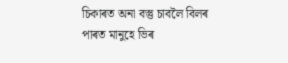চিকাৰত অনা বস্তু চাবলৈ বিলৰ পাৰত মানুহে ভিৰ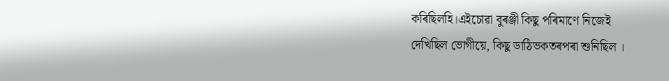কৰিছিলহি।এইচোৱা বুৰঞ্জী কিছু পৰিমাণে নিজেই
দেখিছিল ভোগীয়ে, কিছু ডাঠিভকতৰপৰা শুনিছিল ।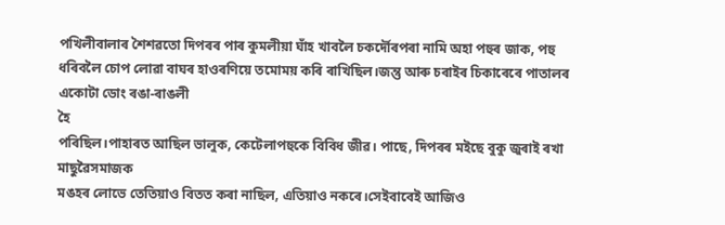পখিলীবালাৰ শৈশৱতো দিপৰৰ পাৰ কুমলীয়া ঘাঁহ খাবলৈ চকৰ্দৌৰপৰা নামি অহা পহুৰ জাক, পহু ধৰিবলৈ চোপ লোৱা বাঘৰ হাওৰণিয়ে তমোময় কৰি ৰাখিছিল।জন্তু আৰু চৰাইৰ চিকাৰেৰে পাতালৰ একোটা ডোং ৰঙা-ৰাঙলী
হৈ
পৰিছিল।পাহাৰত আছিল ভালুক, কেটেলাপহুকে বিবিধ জীৱ। পাছে, দিপৰৰ মইছে বুকু জুৰাই ৰখা মাছুৱৈসমাজক
মঙহৰ লোভে তেতিয়াও বিতত কৰা নাছিল, এতিয়াও নকৰে।সেইবাবেই আজিও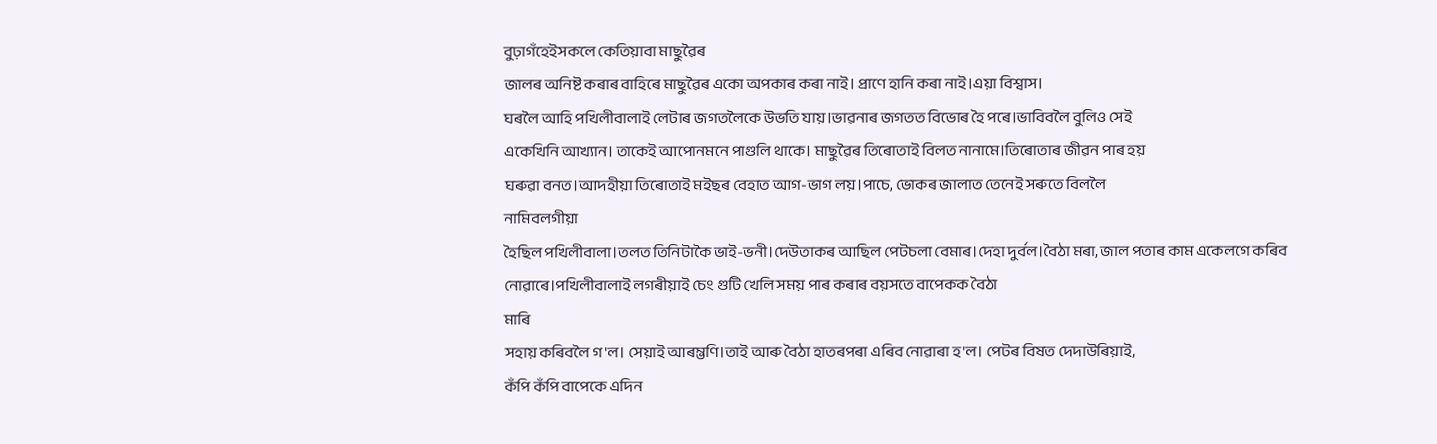বুঢ়াগঁহেইসকলে কেতিয়াবা মাছুৱৈৰ
জালৰ অনিষ্ট কৰাৰ বাহিৰে মাছুৱৈৰ একো অপকাৰ কৰা নাই। প্ৰাণে হানি কৰা নাই।এয়া বিশ্বাস।
ঘৰলৈ আহি পখিলীবালাই লেটাৰ জগতলৈকে উভতি যায়।ভাৱনাৰ জগতত বিভোৰ হৈ পৰে।ভাবিবলৈ বুলিও সেই
একেখিনি আখ্যান। তাকেই আপোনমনে পাগুলি থাকে। মাছুৱৈৰ তিৰোতাই বিলত নানামে।তিৰোতাৰ জীৱন পাৰ হয়
ঘৰুৱা বনত।আদহীয়া তিৰোতাই মইছৰ বেহাত আগ-ভাগ লয়।পাচে, ভোকৰ জালাত তেনেই সৰুতে বিললৈ
নামিবলগীয়া
হৈছিল পখিলীবালা।তলত তিনিটাকৈ ভাই-ভনী।দেউতাকৰ আছিল পেটচলা বেমাৰ।দেহা দুৰ্বল।বৈঠা মৰা, জাল পতাৰ কাম একেলগে কৰিব নোৱাৰে।পখিলীবালাই লগৰীয়াই চেং গুটি খেলি সময় পাৰ কৰাৰ বয়সতে বাপেকক বৈঠা
মাৰি
সহায় কৰিবলৈ গ'ল। সেয়াই আৰম্ভণি।তাই আৰু বৈঠা হাতৰপৰা এৰিব নোৱাৰা হ'ল। পেটৰ বিষত দেদাউৰিয়াই,
কঁপি কঁপি বাপেকে এদিন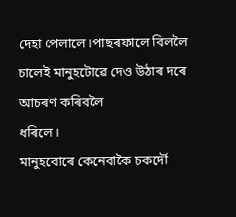দেহা পেলালে।পাছৰফালে বিললৈ চালেই মানুহটোৱে দেও উঠাৰ দৰে আচৰণ কৰিবলৈ
ধৰিলে।
মানুহবোৰে কেনেবাকৈ চকৰ্দৌ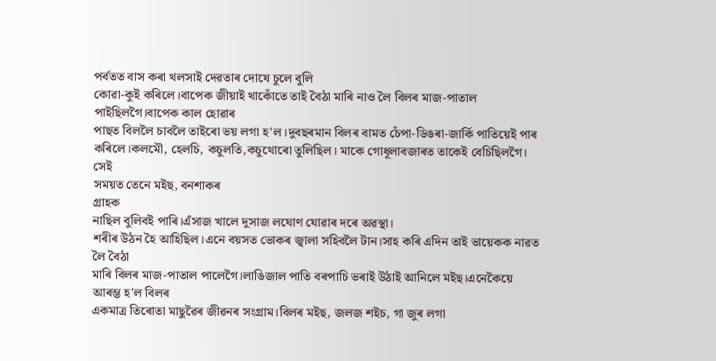পৰ্বতত বাস কৰা থলসাই দেৱতাৰ দোষে চুলে বুলি
কোৱা-কুই কৰিলে।বাপেক জীয়াই থাকোঁতে তাই বৈঠা মাৰি নাও লৈ বিলৰ মাজ-পাতাল
পাইছিলগৈ।বাপেক কাল হোৱাৰ
পাছত বিললৈ চাবলৈ তাইৰো ভয় লগা হ'ল।দুবছৰমান বিলৰ বামত চেঁপা-ডিঙৰা-জাৰ্কি পাতিয়েই পাৰ কৰিলে।কলমৌ, হেলচি, কচুলতি,কচুথোৰো তুলিছিল। মাকে গোধূলাবজাৰত তাকেই বেচিছিলগৈ। সেই
সময়ত তেনে মইছ, বনশাকৰ
গ্ৰাহক
নাছিল বুলিবই পাৰি।এঁসাজ খালে দুসাজ লঘোণ যোৱাৰ দৰে অৱস্থা।
শৰীৰ উঠন হৈ আহিছিল।এনে বয়সত ভোকৰ জ্বালা সহিবলৈ টান।সাহ কৰি এদিন তাই ভায়েকক নাৱত লৈ বৈঠা
মাৰি বিলৰ মাজ-পাতাল পালেগৈ।লাঙিজাল পাতি বৰপাচি ভৰাই উঠাই আনিলে মইছ।এনেকৈয়ে আৰম্ভ হ'ল বিলৰ
একমাত্ৰ তিৰোতা মাছুৱৈৰ জীৱনৰ সংগ্ৰাম।বিলৰ মইছ, জলজ শইচ, গা জুৰ লগা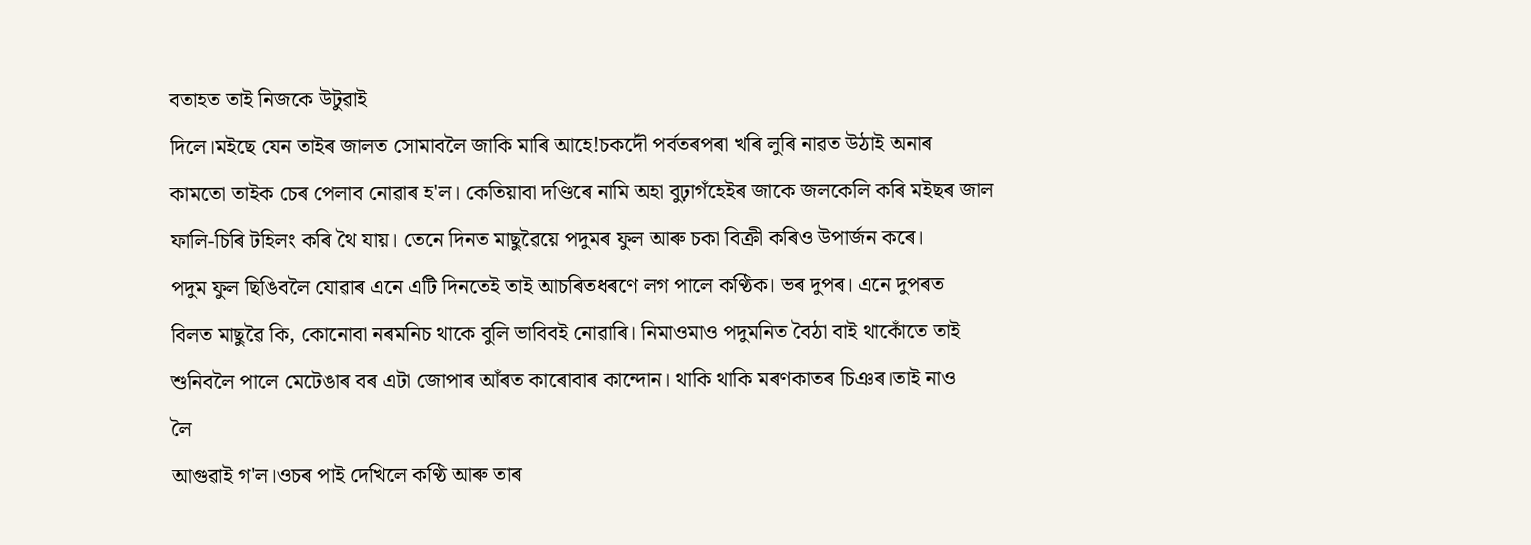বতাহত তাই নিজকে উটুৱাই
দিলে।মইছে যেন তাইৰ জালত সোমাবলৈ জাকি মাৰি আহে!চকৰ্দৌ পৰ্বতৰপৰা খৰি লুৰি নাৱত উঠাই অনাৰ
কামতো তাইক চেৰ পেলাব নোৱাৰ হ'ল। কেতিয়াবা দণ্ডিৰে নামি অহা বুঢ়াগঁহেইৰ জাকে জলকেলি কৰি মইছৰ জাল
ফালি-চিৰি টহিলং কৰি থৈ যায়। তেনে দিনত মাছুৱৈয়ে পদুমৰ ফুল আৰু চকা বিক্ৰী কৰিও উপাৰ্জন কৰে।
পদুম ফুল ছিঙিবলৈ যোৱাৰ এনে এটি দিনতেই তাই আচৰিতধৰণে লগ পালে কণ্ঠিক। ভৰ দুপৰ। এনে দুপৰত
বিলত মাছুৱৈ কি, কোনোবা নৰমনিচ থাকে বুলি ভাবিবই নোৱাৰি। নিমাওমাও পদুমনিত বৈঠা বাই থাকোঁতে তাই
শুনিবলৈ পালে মেটেঙাৰ বৰ এটা জোপাৰ আঁৰত কাৰোবাৰ কান্দোন। থাকি থাকি মৰণকাতৰ চিঞৰ।তাই নাও
লৈ
আগুৱাই গ'ল।ওচৰ পাই দেখিলে কণ্ঠি আৰু তাৰ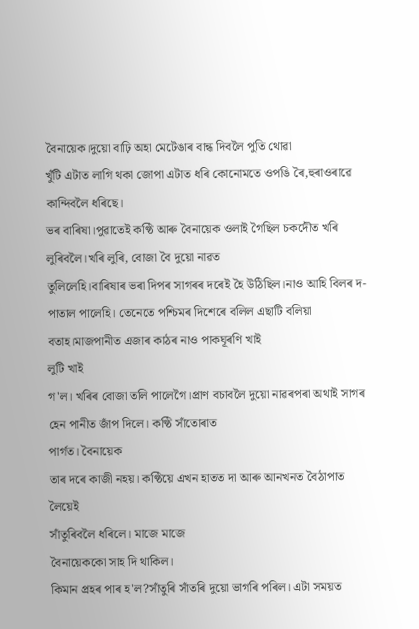বৈনায়েক।দুয়ো বাঢ়ি অহা মেটেঙাৰ বান্ধ দিবলৈ পুতি থোৱা
খুঁটি এটাত লাগি থকা জোপা এটাত ধৰি কোনোমতে ওপঙি ৰৈ,হুৰাওৰাৱে কান্দিবলৈ ধৰিছে।
ভৰ বাৰিষা।পুৱাতেই কণ্ঠি আৰু বৈনায়েক ওলাই গৈছিল চকৰ্দৌত খৰি লুৰিবলৈ।খৰি লুৰি, বোজা বৈ দুয়ো নাৱত
তুলিলেহি।বাৰিষাৰ ভৰা দিপৰ সাগৰৰ দৰেই হৈ উঠিছিল।নাও আহি বিলৰ দ-পাতাল পালেহি। তেনেতে পশ্চিমৰ দিশেৰে বলিল এছাটি বলিয়া বতাহ।মাজপানীত এজাৰ কাঠৰ নাও পাকঘূৰণি খাই
লুটি খাই
গ'ল। খৰিৰ বোজা তলি পালেগৈ।প্ৰাণ বচাবলৈ দুয়ো নাৱৰপৰা অথাই সাগৰ হেন পানীত জাঁপ দিলে। কণ্ঠি সাঁতোৰাত
পাৰ্গত। বৈনায়েক
তাৰ দৰে কাজী নহয়। কণ্ঠিয়ে এখন হাতত দা আৰু আনখনত বৈঠাপাত লৈয়েই
সাঁতুৰিবলৈ ধৰিলে। মাজে মাজে
বৈনায়েককো সাহ দি থাকিল।
কিমান প্ৰহৰ পাৰ হ'ল?সাঁতুৰি সাঁতৰি দুয়ো ভাগৰি পৰিল। এটা সময়ত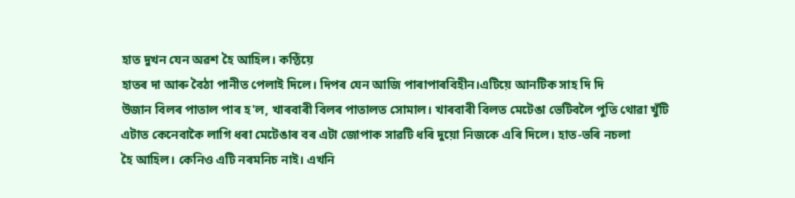হাত দুখন যেন অৱশ হৈ আহিল। কণ্ঠিয়ে
হাতৰ দা আৰু বৈঠা পানীত পেলাই দিলে। দিপৰ যেন আজি পাৰাপাৰবিহীন।এটিয়ে আনটিক সাহ দি দি
উজান বিলৰ পাতাল পাৰ হ'ল, খাৰবাৰী বিলৰ পাতালত সোমাল। খাৰবাৰী বিলত মেটেঙা ভেটিবলৈ পুতি থোৱা খুঁটি
এটাত কেনেবাকৈ লাগি ধৰা মেটেঙাৰ বৰ এটা জোপাক সাৱটি ধৰি দুয়ো নিজকে এৰি দিলে। হাত-ভৰি নচলা
হৈ আহিল। কেনিও এটি নৰমনিচ নাই। এখনি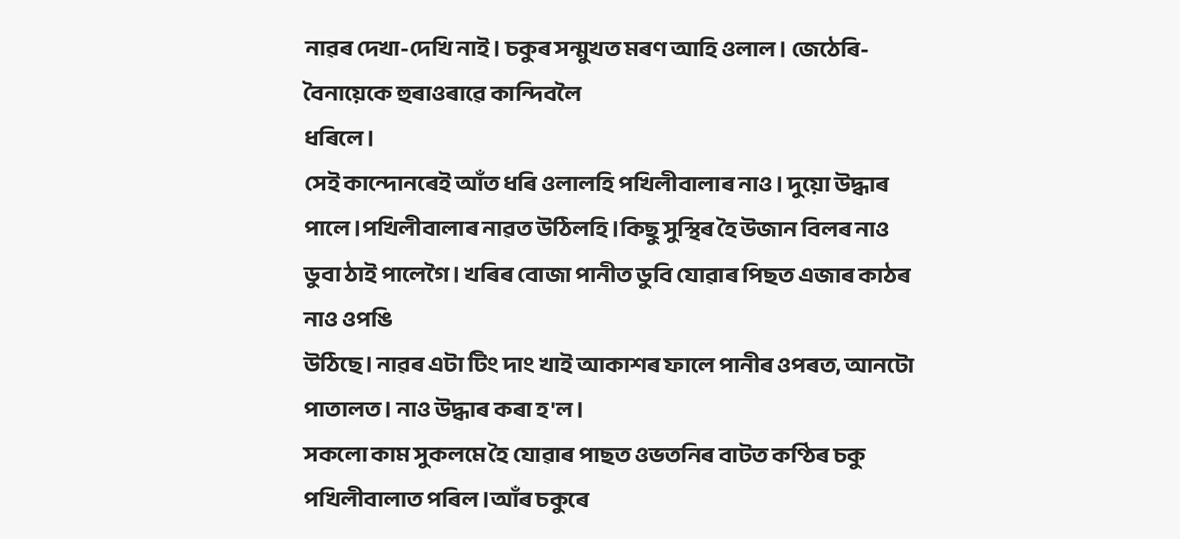নাৱৰ দেখা-দেখি নাই। চকুৰ সন্মুখত মৰণ আহি ওলাল। জেঠেৰি- বৈনায়েকে হুৰাওৰাৱে কান্দিবলৈ
ধৰিলে।
সেই কান্দোনৰেই আঁত ধৰি ওলালহি পখিলীবালাৰ নাও। দুয়ো উদ্ধাৰ পালে।পখিলীবালাৰ নাৱত উঠিলহি।কিছু সুস্থিৰ হৈ উজান বিলৰ নাও ডুবা ঠাই পালেগৈ। খৰিৰ বোজা পানীত ডুবি যোৱাৰ পিছত এজাৰ কাঠৰ নাও ওপঙি
উঠিছে। নাৱৰ এটা টিং দাং খাই আকাশৰ ফালে পানীৰ ওপৰত, আনটো পাতালত। নাও উদ্ধাৰ কৰা হ'ল।
সকলো কাম সুকলমে হৈ যোৱাৰ পাছত ওভতনিৰ বাটত কণ্ঠিৰ চকু পখিলীবালাত পৰিল।আঁৰ চকুৰে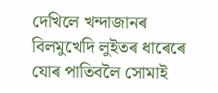দেখিলে খন্দাজানৰ
বিলমুখেদি লুইতৰ ধাৰেৰে যোৰ পাতিবলৈ সোমাই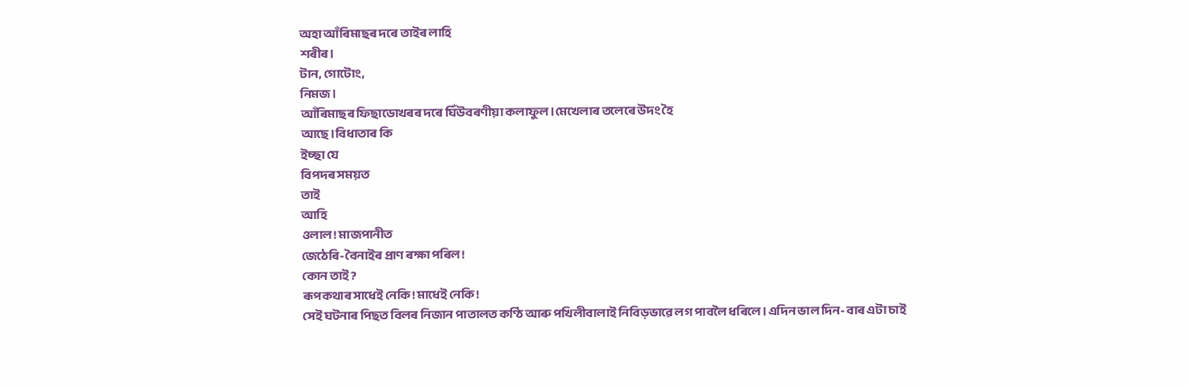অহা আঁৰিমাছৰ দৰে তাইৰ লাহি
শৰীৰ।
টান, গোটোং,
নিমজ।
আঁৰিমাছৰ ফিছাডোখৰৰ দৰে ঘিঁউবৰণীয়া কলাফুল।মেখেলাৰ তলেৰে উদং হৈ
আছে।বিধাতাৰ কি
ইচ্ছা যে
বিপদৰ সময়ত
তাই
আহি
ওলাল! মাজপানীত
জেঠেৰি- বৈনাইৰ প্ৰাণ ৰক্ষা পৰিল!
কোন তাই?
ৰূপকথাৰ সাধেই নেকি! মাধেই নেকি!
সেই ঘটনাৰ পিছত বিলৰ নিজান পাতালত কণ্ঠি আৰু পখিলীবালাই নিবিড়ভাৱে লগ পাবলৈ ধৰিলে।এদিন ভাল দিন- বাৰ এটা চাই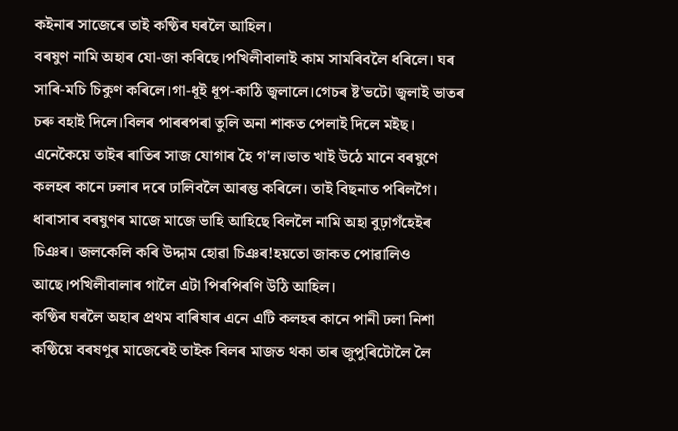কইনাৰ সাজেৰে তাই কণ্ঠিৰ ঘৰলৈ আহিল।
বৰষুণ নামি অহাৰ যো-জা কৰিছে।পখিলীবালাই কাম সামৰিবলৈ ধৰিলে। ঘৰ সাৰি-মচি চিকুণ কৰিলে।গা-ধূই ধূপ-কাঠি জ্বলালে।গেচৰ ষ্ট'ভটো জ্বলাই ভাতৰ চৰু বহাই দিলে।বিলৰ পাৰৰপৰা তুলি অনা শাকত পেলাই দিলে মইছ। এনেকৈয়ে তাইৰ ৰাতিৰ সাজ যোগাৰ হৈ গ'ল।ভাত খাই উঠে মানে বৰষুণে কলহৰ কানে ঢলাৰ দৰে ঢালিবলৈ আৰম্ভ কৰিলে। তাই বিছনাত পৰিলগৈ। ধাৰাসাৰ বৰষুণৰ মাজে মাজে ভাহি আহিছে বিললৈ নামি অহা বুঢ়াগঁহেইৰ চিঞৰ। জলকেলি কৰি উদ্দাম হোৱা চিঞৰ!হয়তো জাকত পোৱালিও আছে।পখিলীবালাৰ গালৈ এটা পিৰপিৰণি উঠি আহিল।
কণ্ঠিৰ ঘৰলৈ অহাৰ প্ৰথম বাৰিষাৰ এনে এটি কলহৰ কানে পানী ঢলা নিশা কণ্ঠিয়ে বৰষণুৰ মাজেৰেই তাইক বিলৰ মাজত থকা তাৰ জুপুৰিটোলৈ লৈ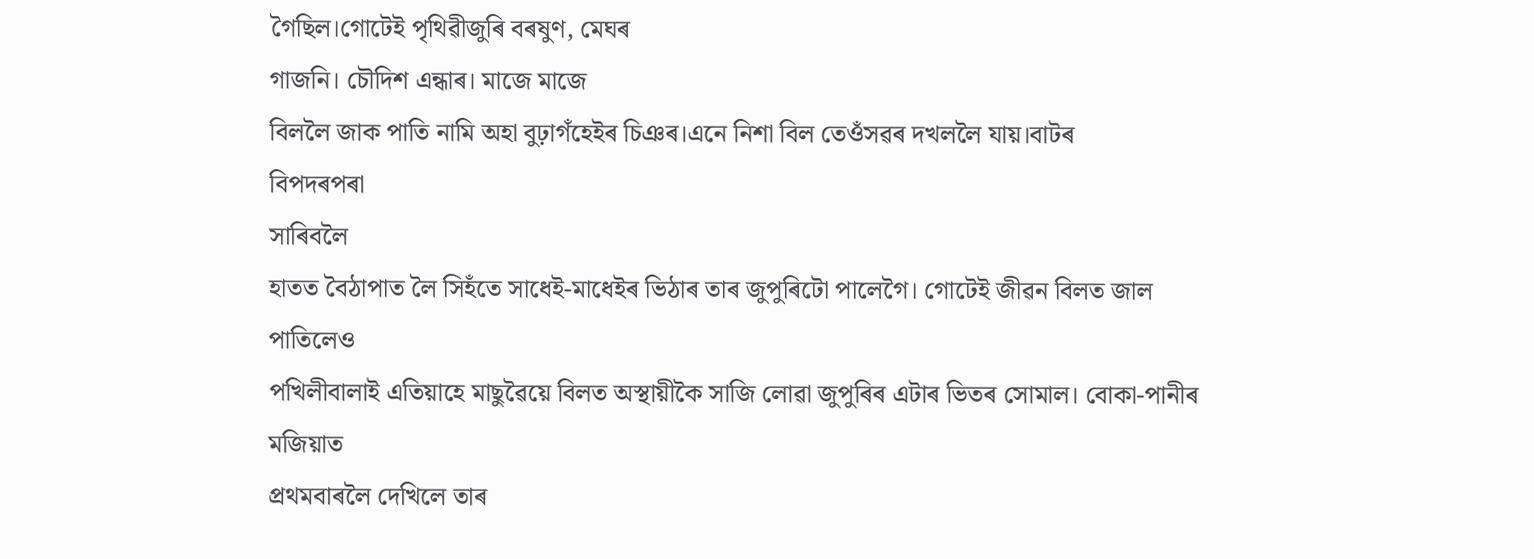গৈছিল।গোটেই পৃথিৱীজুৰি বৰষুণ, মেঘৰ
গাজনি। চৌদিশ এন্ধাৰ। মাজে মাজে
বিললৈ জাক পাতি নামি অহা বুঢ়াগঁহেইৰ চিঞৰ।এনে নিশা বিল তেওঁসৱৰ দখললৈ যায়।বাটৰ
বিপদৰপৰা
সাৰিবলৈ
হাতত বৈঠাপাত লৈ সিহঁতে সাধেই-মাধেইৰ ভিঠাৰ তাৰ জুপুৰিটো পালেগৈ। গোটেই জীৱন বিলত জাল
পাতিলেও
পখিলীবালাই এতিয়াহে মাছুৱৈয়ে বিলত অস্থায়ীকৈ সাজি লোৱা জুপুৰিৰ এটাৰ ভিতৰ সোমাল। বোকা-পানীৰ
মজিয়াত
প্ৰথমবাৰলৈ দেখিলে তাৰ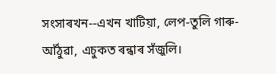সংসাৰখন--এখন খাটিয়া, লেপ-তুলি গাৰু-আঁঠুৱা, এচুকত ৰন্ধাৰ সঁজুলি।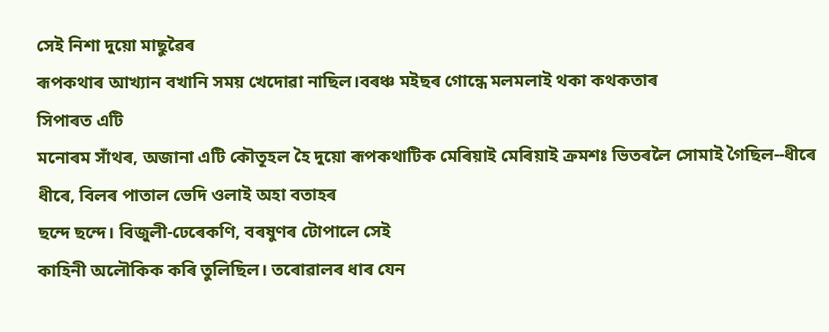সেই নিশা দুয়ো মাছুৱৈৰ
ৰূপকথাৰ আখ্যান বখানি সময় খেদোৱা নাছিল।বৰঞ্চ মইছৰ গোন্ধে মলমলাই থকা কথকতাৰ
সিপাৰত এটি
মনোৰম সাঁথৰ, অজানা এটি কৌতূহল হৈ দুয়ো ৰূপকথাটিক মেৰিয়াই মেৰিয়াই ক্ৰমশঃ ভিতৰলৈ সোমাই গৈছিল--ধীৰে ধীৰে, বিলৰ পাতাল ভেদি ওলাই অহা বতাহৰ
ছন্দে ছন্দে। বিজুলী-ঢেৰেকণি, বৰষুণৰ টোপালে সেই
কাহিনী অলৌকিক কৰি তুলিছিল। তৰোৱালৰ ধাৰ যেন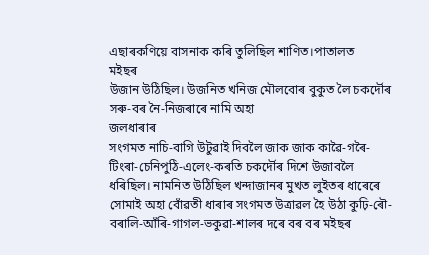এছাৰকণিয়ে বাসনাক কৰি তুলিছিল শাণিত।পাতালত
মইছৰ
উজান উঠিছিল। উজনিত খনিজ মৌলবোৰ বুকুত লৈ চকৰ্দৌৰ সৰু-বৰ নৈ-নিজৰাৰে নামি অহা
জলধাৰাৰ
সংগমত নাচি-বাগি উটুৱাই দিবলৈ জাক জাক কাৱৈ-গৰৈ-টিংৰা-চেনিপুঠি-এলেং-কৰতি চকৰ্দৌৰ দিশে উজাবলৈ
ধৰিছিল। নামনিত উঠিছিল খন্দাজানৰ মুখত লুইতৰ ধাৰেৰে সোমাই অহা বোঁৱতী ধাৰাৰ সংগমত উত্ৰাৱল হৈ উঠা কুঢ়ি-ৰৌ-বৰালি-আঁৰি-গাগল-ভকুৱা-শালৰ দৰে বৰ বৰ মইছৰ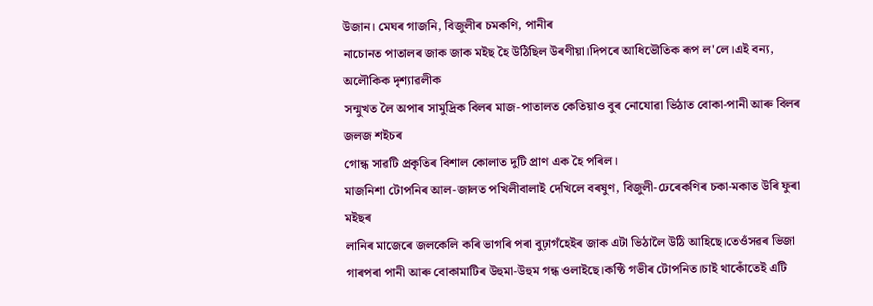উজান। মেঘৰ গাজনি, বিজুলীৰ চমকণি, পানীৰ
নাচোনত পাতালৰ জাক জাক মইছ হৈ উঠিছিল উৰণীয়া।দিপৰে আধিভৌতিক ৰূপ ল'লে।এই বন্য, অলৌকিক দৃশ্যাৱলীক
সন্মুখত লৈ অপাৰ সামুদ্ৰিক বিলৰ মাজ-পাতালত কেতিয়াও বুৰ নোযোৱা ভিঠাত বোকা-পানী আৰু বিলৰ জলজ শইচৰ
গোন্ধ সাৱটি প্ৰকৃতিৰ বিশাল কোলাত দুটি প্ৰাণ এক হৈ পৰিল।
মাজনিশা টোপনিৰ আল-জালত পখিলীবালাই দেখিলে বৰষুণ, বিজুলী-ঢেৰেকণিৰ চকা-মকাত উৰি ফুৰা মইছৰ
লানিৰ মাজেৰে জলকেলি কৰি ভাগৰি পৰা বুঢ়াগঁহেইৰ জাক এটা ভিঠালৈ উঠি আহিছে।তেওঁসৱৰ ভিজা গাৰপৰা পানী আৰু বোকামাটিৰ উহুমা-উহুম গন্ধ ওলাইছে।কণ্ঠি গভীৰ টোপনিত।চাই থাকোঁতেই এটি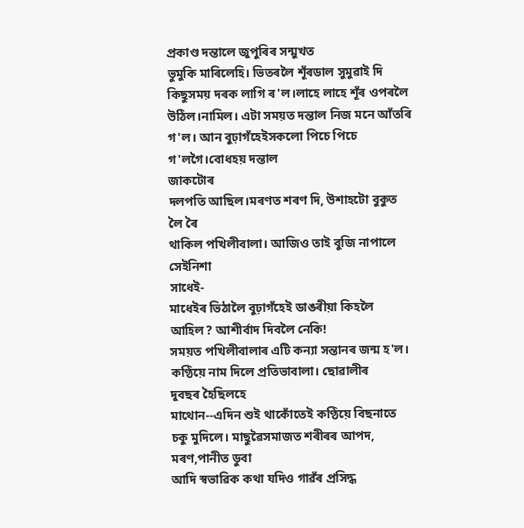প্ৰকাণ্ড দন্তালে জুপুৰিৰ সন্মুখত
ভুমুকি মাৰিলেহি। ভিতৰলৈ শূঁৰডাল সুমুৱাই দি কিছুসময় দৰক লাগি ৰ'ল।লাহে লাহে শূঁৰ ওপৰলৈ উঠিল।নামিল। এটা সময়ত দন্তাল নিজ মনে আঁতৰি গ'ল। আন বুঢ়াগঁহেইসকলো পিচে পিচে গ'লগৈ।বোধহয় দন্তাল
জাকটোৰ
দলপতি আছিল।মৰণত শৰণ দি, উশাহটো বুকুত লৈ ৰৈ
থাকিল পখিলীবালা। আজিও তাই বুজি নাপালে সেইনিশা
সাধেই-
মাধেইৰ ভিঠালৈ বুঢ়াগঁহেই ডাঙৰীয়া কিহলৈ আহিল? আশীৰ্বাদ দিবলৈ নেকি!
সময়ত পখিলীবালাৰ এটি কন্যা সন্তানৰ জন্ম হ'ল। কণ্ঠিয়ে নাম দিলে প্ৰতিভাবালা। ছোৱালীৰ
দুবছৰ হৈছিলহে
মাথোন--এদিন শুই থাকোঁতেই কণ্ঠিয়ে বিছনাতে চকু মুদিলে। মাছুৱৈসমাজত শৰীৰৰ আপদ, মৰণ,পানীত ডুবা
আদি স্বভাৱিক কথা যদিও গাৱঁৰ প্ৰসিদ্ধ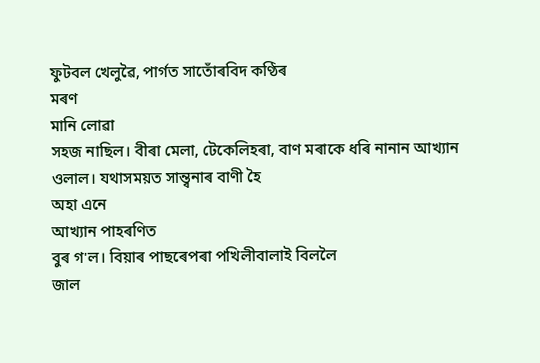ফুটবল খেলুৱৈ, পাৰ্গত সাতোঁৰবিদ কণ্ঠিৰ
মৰণ
মানি লোৱা
সহজ নাছিল। বীৰা মেলা, টেকেলিহৰা, বাণ মৰাকে ধৰি নানান আখ্যান ওলাল। যথাসময়ত সান্ত্বনাৰ বাণী হৈ
অহা এনে
আখ্যান পাহৰণিত
বুৰ গ'ল। বিয়াৰ পাছৰেপৰা পখিলীবালাই বিললৈ
জাল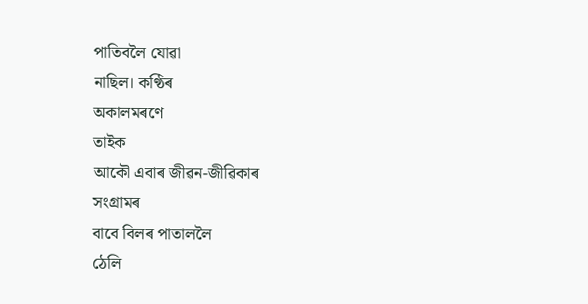পাতিবলৈ যোৱা
নাছিল। কণ্ঠিৰ
অকালমৰণে
তাইক
আকৌ এবাৰ জীৱন-জীৱিকাৰ
সংগ্ৰামৰ
বাবে বিলৰ পাতাললৈ
ঠেলি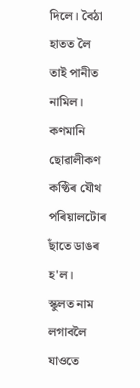দিলে। বৈঠা হাতত লৈ
তাই পানীত
নামিল। কণমানি
ছোৱালীকণ কণ্ঠিৰ যৌথ পৰিয়ালটোৰ ছাঁতে ডাঙৰ হ'ল।
স্কুলত নাম লগাবলৈ যাওতে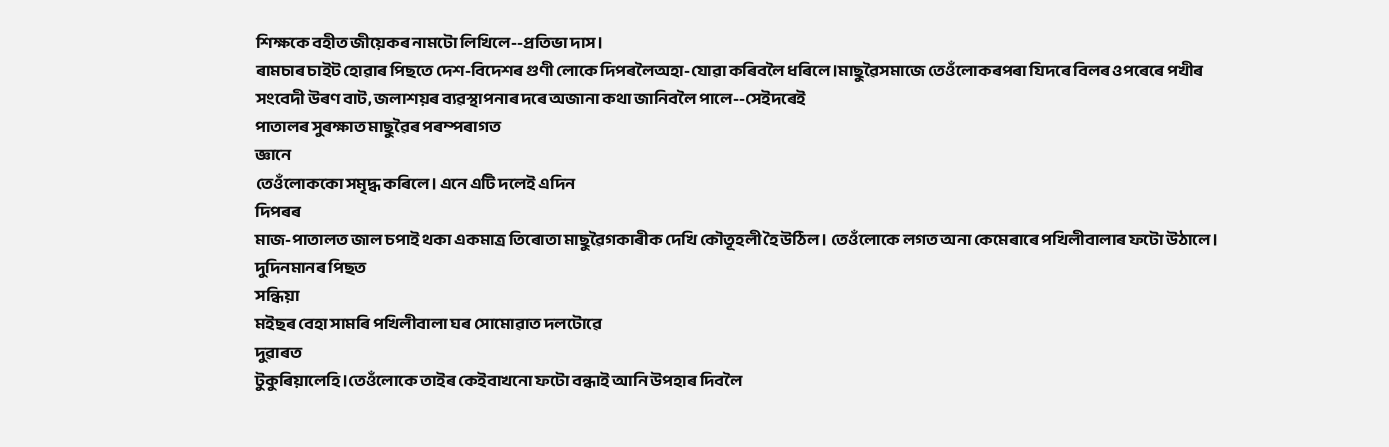শিক্ষকে বহীত জীয়েকৰ নামটো লিখিলে--প্ৰতিভা দাস।
ৰামচাৰ চাইট হোৱাৰ পিছতে দেশ-বিদেশৰ গুণী লোকে দিপৰলৈঅহা-যোৱা কৰিবলৈ ধৰিলে।মাছুৱৈসমাজে তেওঁলোকৰপৰা যিদৰে বিলৰ ওপৰেৰে পখীৰ সংবেদী উৰণ বাট, জলাশয়ৰ ব্যৱস্থাপনাৰ দৰে অজানা কথা জানিবলৈ পালে--সেইদৰেই
পাতালৰ সুৰক্ষাত মাছুৱৈৰ পৰম্পৰাগত
জ্ঞানে
তেওঁলোককো সমৃদ্ধ কৰিলে। এনে এটি দলেই এদিন
দিপৰৰ
মাজ-পাতালত জাল চপাই থকা একমাত্ৰ তিৰোতা মাছুৱৈগকাৰীক দেখি কৌতূহলী হৈ উঠিল। তেওঁলোকে লগত অনা কেমেৰাৰে পখিলীবালাৰ ফটো উঠালে। দুদিনমানৰ পিছত
সন্ধিয়া
মইছৰ বেহা সামৰি পখিলীবালা ঘৰ সোমোৱাত দলটোৱে
দুৱাৰত
টুকুৰিয়ালেহি।তেওঁলোকে তাইৰ কেইবাখনো ফটো বন্ধাই আনি উপহাৰ দিবলৈ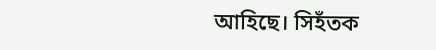আহিছে। সিহঁতক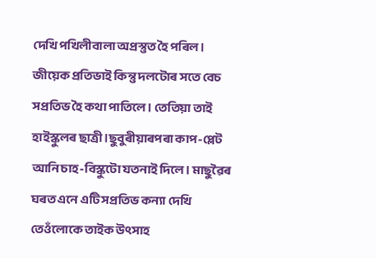দেখি পখিলীবালা অপ্ৰস্তুত হৈ পৰিল। জীয়েক প্ৰতিভাই কিন্তু দলটোৰ সতে বেচ সপ্ৰতিভ হৈ কথা পাতিলে। তেতিয়া তাই হাইস্কুলৰ ছাত্ৰী।ছুবুৰীয়াৰপৰা কাপ-প্লেট আনি চাহ-বিস্কুটো যতনাই দিলে। মাছুৱৈৰ ঘৰত এনে এটি সপ্ৰতিভ কন্যা দেখি তেওঁলোকে তাইক উৎসাহ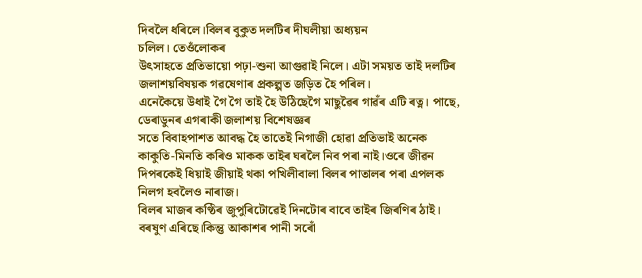দিবলৈ ধৰিলে।বিলৰ বুকুত দলটিৰ দীঘলীয়া অধ্যয়ন
চলিল। তেওঁলোকৰ
উৎসাহতে প্ৰতিভায়ো পঢ়া-শুনা আগুৱাই নিলে। এটা সময়ত তাই দলটিৰ জলাশয়বিষয়ক গৱষেণাৰ প্ৰকল্পত জড়িত হৈ পৰিল।
এনেকৈয়ে উধাই গৈ গৈ তাই হৈ উঠিছেগৈ মাছুৱৈৰ গাৱঁৰ এটি ৰত্ন। পাছে, ডেৰাডুনৰ এগৰাকী জলাশয় বিশেষজ্ঞৰ
সতে বিবাহপাশত আবদ্ধ হৈ তাতেই নিগাজী হোৱা প্ৰতিভাই অনেক কাকুতি-মিনতি কৰিও মাকক তাইৰ ঘৰলৈ নিব পৰা নাই।ওৰে জীৱন দিপৰকেই ধিয়াই জীয়াই থকা পখিলীবালা বিলৰ পাতালৰ পৰা এপলক নিলগ হবলৈও নাৰাজ।
বিলৰ মাজৰ কণ্ঠিৰ জুপুৰিটোৱেই দিনটোৰ বাবে তাইৰ জিৰণিৰ ঠাই।
বৰষুণ এৰিছে।কিন্তু আকাশৰ পানী সৰোঁ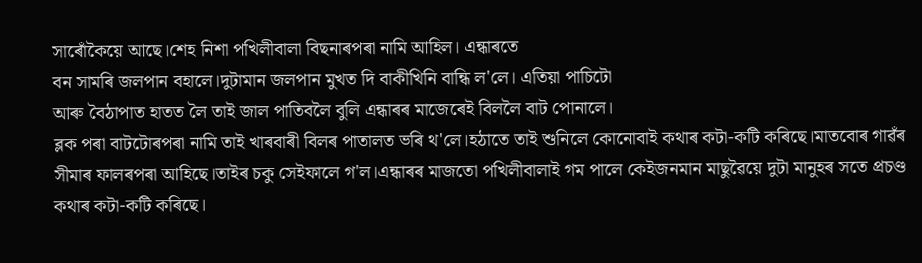সাৰোঁকৈয়ে আছে।শেহ নিশা পখিলীবালা বিছনাৰপৰা নামি আহিল। এন্ধাৰতে
বন সামৰি জলপান বহালে।দুটামান জলপান মুখত দি বাকীখিনি বান্ধি ল'লে। এতিয়া পাচিটো
আৰু বৈঠাপাত হাতত লৈ তাই জাল পাতিবলৈ বুলি এন্ধাৰৰ মাজেৰেই বিললৈ বাট পোনালে।
ব্লক পৰা বাটটোৰপৰা নামি তাই খাৰবাৰী বিলৰ পাতালত ভৰি থ'লে।হঠাতে তাই শুনিলে কোনোবাই কথাৰ কটা-কটি কৰিছে।মাতবোৰ গাৱঁৰ সীমাৰ ফালৰপৰা আহিছে।তাইৰ চকু সেইফালে গ'ল।এন্ধাৰৰ মাজতো পখিলীবালাই গম পালে কেইজনমান মাছুৱৈয়ে দুটা মানুহৰ সতে প্ৰচণ্ড কথাৰ কটা-কটি কৰিছে।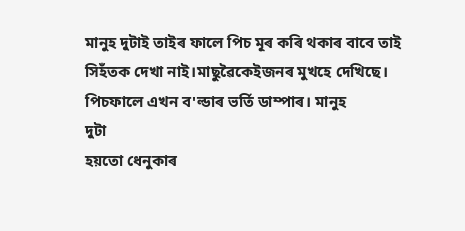মানুহ দুটাই তাইৰ ফালে পিচ মূৰ কৰি থকাৰ বাবে তাই সিহঁতক দেখা নাই।মাছুৱৈকেইজনৰ মুখহে দেখিছে। পিচফালে এখন ব'ল্ডাৰ ভৰ্তি ডাম্পাৰ। মানুহ
দুটা
হয়তো ধেনুকাৰ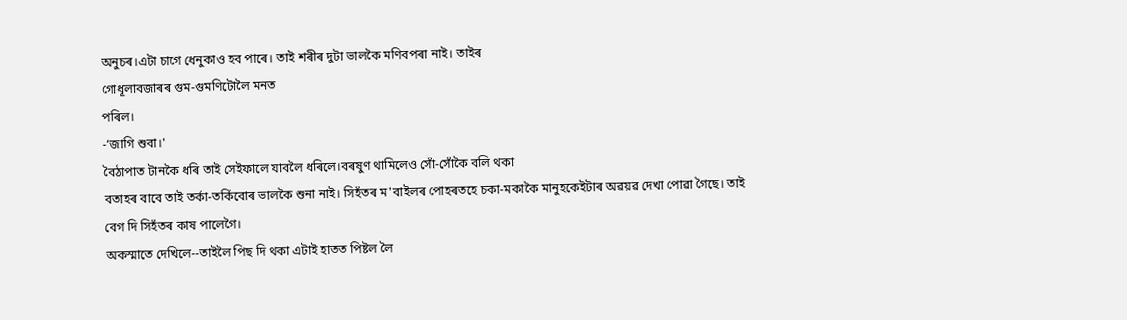অনুচৰ।এটা চাগে ধেনুকাও হব পাৰে। তাই শৰীৰ দুটা ভালকৈ মণিবপৰা নাই। তাইৰ
গোধূলাবজাৰৰ গুম-গুমণিটোলৈ মনত
পৰিল।
-‘জাগি শুবা।'
বৈঠাপাত টানকৈ ধৰি তাই সেইফালে যাবলৈ ধৰিলে।বৰষুণ থামিলেও সোঁ-সোঁকৈ বলি থকা
বতাহৰ বাবে তাই তৰ্কা-তৰ্কিবোৰ ভালকৈ শুনা নাই। সিহঁতৰ ম'বাইলৰ পোহৰতহে চকা-মকাকৈ মানুহকেইটাৰ অৱয়ৱ দেখা পোৱা গৈছে। তাই
বেগ দি সিহঁতৰ কাষ পালেগৈ।
অকস্মাতে দেখিলে--তাইলৈ পিছ দি থকা এটাই হাতত পিষ্টল লৈ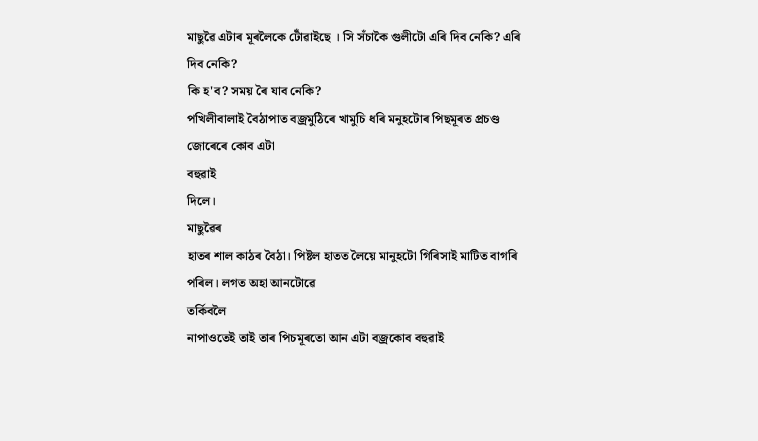মাছুৱৈ এটাৰ মূৰলৈকে টোঁৱাইছে । সি সঁচাকৈ গুলীটো এৰি দিব নেকি? এৰি দিব নেকি?
কি হ'ব? সময় ৰৈ যাব নেকি?
পখিলীবালাই বৈঠাপাত বজ্ৰমুঠিৰে খামুচি ধৰি মনুহটোৰ পিছমূৰত প্ৰচণ্ড জোৰেৰে কোব এটা
বহুৱাই
দিলে।
মাছুৱৈৰ
হাতৰ শাল কাঠৰ বৈঠা। পিষ্টল হাতত লৈয়ে মানুহটো গিৰিসাই মাটিত বাগৰি পৰিল। লগত অহা আনটোৱে
তৰ্কিবলৈ
নাপাওতেই তাই তাৰ পিচমূৰতো আন এটা বজ্ৰকোব বহুৱাই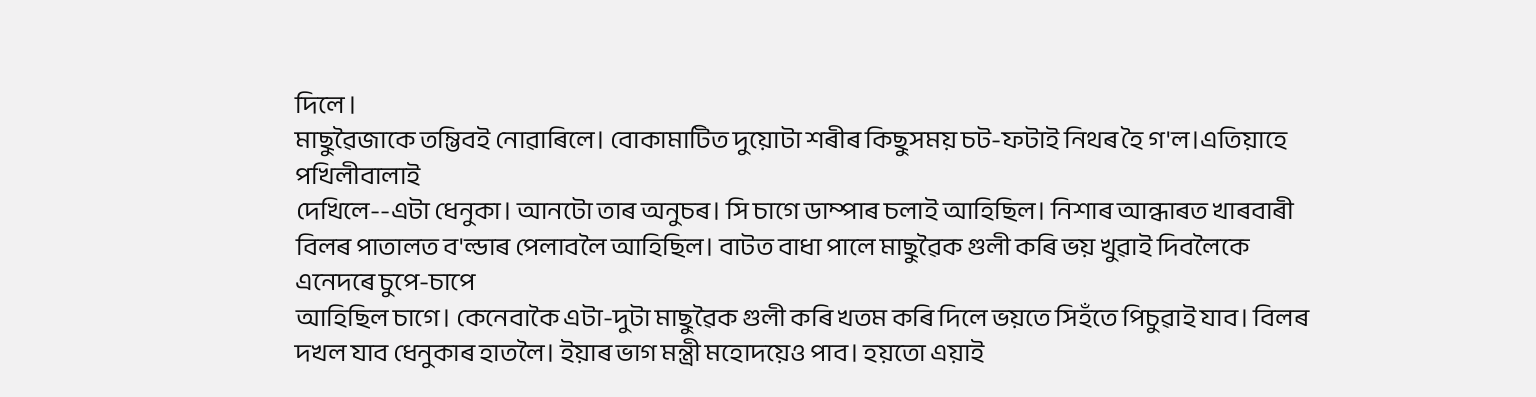দিলে ।
মাছুৱৈজাকে তম্ভিবই নোৱাৰিলে। বোকামাটিত দুয়োটা শৰীৰ কিছুসময় চট-ফটাই নিথৰ হৈ গ'ল।এতিয়াহে পখিলীবালাই
দেখিলে--এটা ধেনুকা। আনটো তাৰ অনুচৰ। সি চাগে ডাম্পাৰ চলাই আহিছিল। নিশাৰ আন্ধাৰত খাৰবাৰী বিলৰ পাতালত ব'ল্ডাৰ পেলাবলৈ আহিছিল। বাটত বাধা পালে মাছুৱৈক গুলী কৰি ভয় খুৱাই দিবলৈকে এনেদৰে চুপে-চাপে
আহিছিল চাগে। কেনেবাকৈ এটা-দুটা মাছুৱৈক গুলী কৰি খতম কৰি দিলে ভয়তে সিহঁতে পিচুৱাই যাব। বিলৰ দখল যাব ধেনুকাৰ হাতলৈ। ইয়াৰ ভাগ মন্ত্ৰী মহোদয়েও পাব। হয়তো এয়াই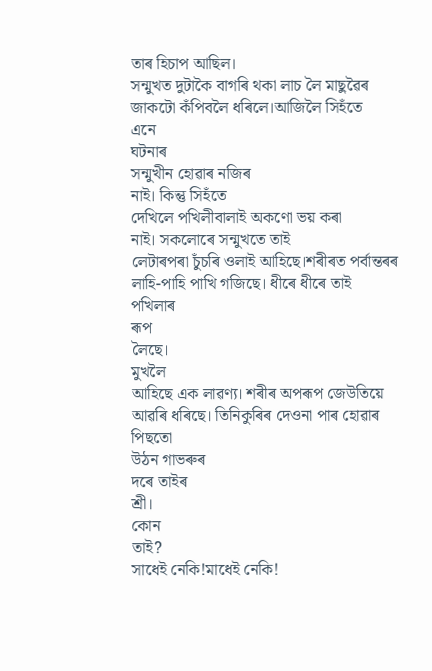তাৰ হিচাপ আছিল।
সন্মুখত দুটাকৈ বাগৰি থকা লাচ লৈ মাছুৱৈৰ জাকটো কঁপিবলৈ ধৰিলে।আজিলৈ সিহঁতে
এনে
ঘটনাৰ
সন্মুখীন হোৱাৰ নজিৰ
নাই। কিন্তু সিহঁতে
দেখিলে পখিলীবালাই অকণো ভয় কৰা
নাই। সকলোৰে সন্মুখতে তাই
লেটাৰপৰা চুঁচৰি ওলাই আহিছে।শৰীৰত পৰ্বান্তৰৰ লাহি-পাহি পাখি গজিছে। ধীৰে ধীৰে তাই
পখিলাৰ
ৰূপ
লৈছে।
মুখলৈ
আহিছে এক লাৱণ্য। শৰীৰ অপৰূপ জেউতিয়ে আৱৰি ধৰিছে। তিনিকুৰিৰ দেওনা পাৰ হোৱাৰ পিছতো
উঠন গাভৰুৰ
দৰে তাইৰ
শ্ৰী।
কোন
তাই?
সাধেই নেকি!মাধেই নেকি!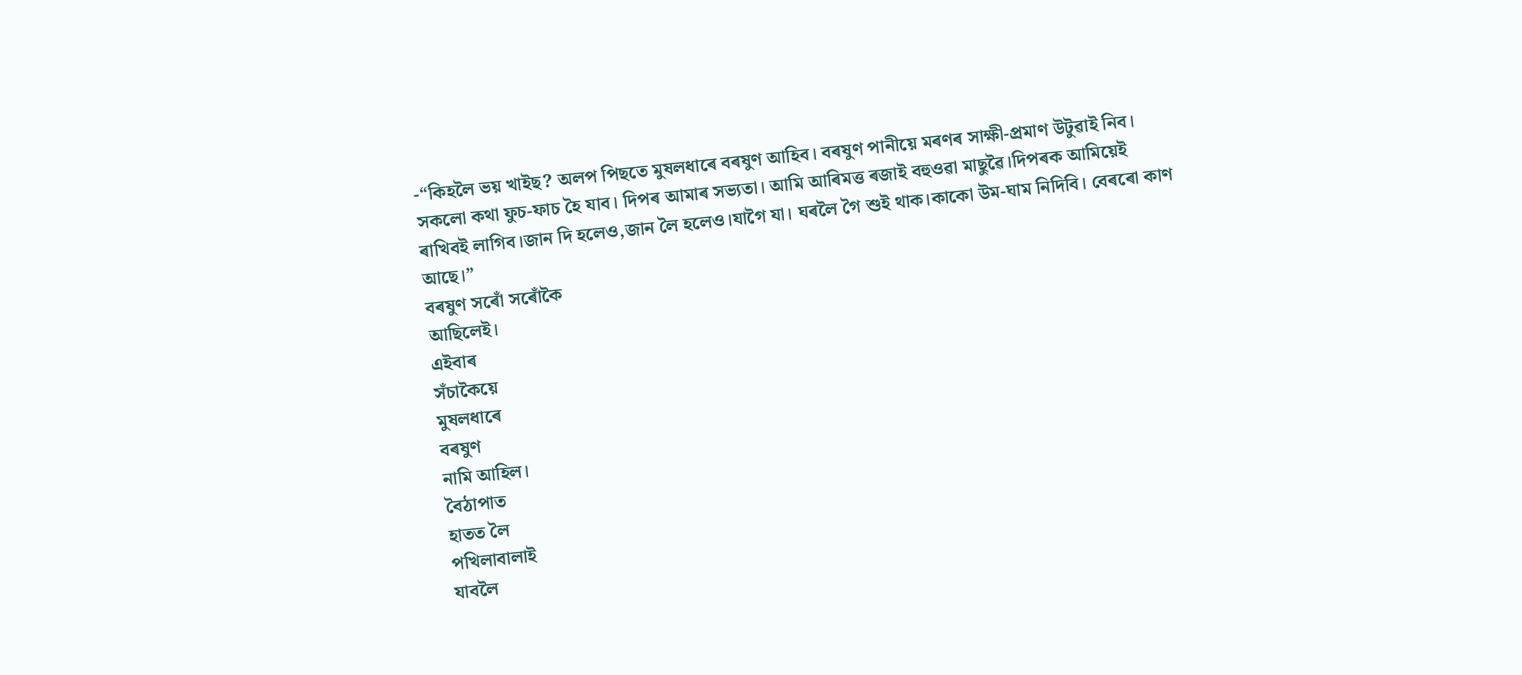-“কিহলৈ ভয় খাইছ? অলপ পিছতে মুষলধাৰে বৰষুণ আহিব। বৰষুণ পানীয়ে মৰণৰ সাক্ষী-প্ৰমাণ উটুৱাই নিব। সকলো কথা ফুচ-ফাচ হৈ যাব। দিপৰ আমাৰ সভ্যতা। আমি আৰিমত্ত ৰজাই বহুওৱা মাছুৱৈ।দিপৰক আমিয়েই
ৰাখিবই লাগিব।জান দি হলেও,জান লৈ হলেও।যাগৈ যা। ঘৰলৈ গৈ শুই থাক।কাকো উম-ঘাম নিদিবি। বেৰৰো কাণ আছে।”
বৰষুণ সৰোঁ সৰোঁকৈ
আছিলেই।
এইবাৰ
সঁচাকৈয়ে
মুষলধাৰে
বৰষুণ
নামি আহিল।
বৈঠাপাত
হাতত লৈ
পখিলাবালাই
যাবলৈ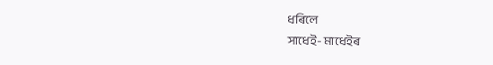ধৰিলে
সাধেই- মাধেইৰ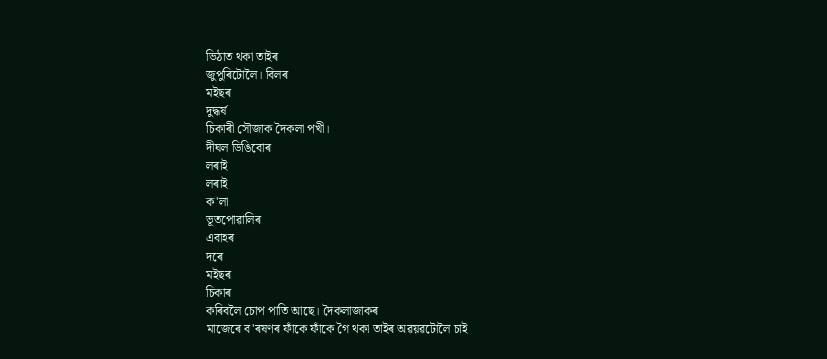ভিঠাত থকা তাইৰ
জুপুৰিটোলৈ। বিলৰ
মইছৰ
দুদ্ধৰ্ষ
চিকাৰী সৌজাক দৈকলা পখী।
দীঘল ডিঙিবোৰ
লৰাই
লৰাই
ক'লা
ভূতপোৱালিৰ
এবাহৰ
দৰে
মইছৰ
চিকাৰ
কৰিবলৈ চোপ পাতি আছে। দৈকলাজাকৰ
মাজেৰে ব'ৰষণৰ ফাঁকে ফাঁকে গৈ থকা তাইৰ অৱয়ৱটোলৈ চাই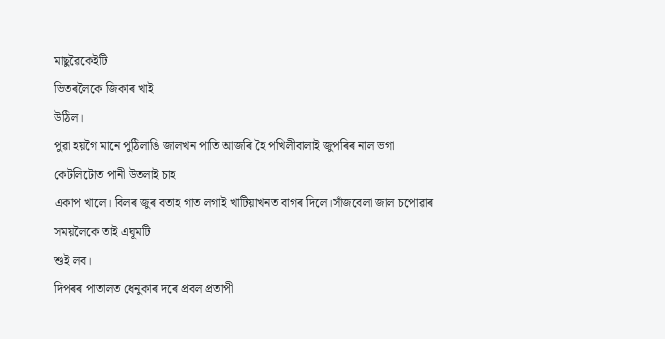মাছুৱৈকেইটি
ভিতৰলৈকে জিকাৰ খাই
উঠিল।
পুৱা হয়গৈ মানে পুঠিলাঙি জালখন পাতি আজৰি হৈ পখিলীবালাই জুপৰিৰ নাল ভগা কেটলিটোত পানী উতলাই চাহ
একাপ খালে। বিলৰ জুৰ বতাহ গাত লগাই খাটিয়াখনত বাগৰ দিলে।সাঁজবেলা জাল চপোৱাৰ সময়লৈকে তাই এঘূমটি
শুই লব।
দিপৰৰ পাতালত ধেনুকাৰ দৰে প্ৰবল প্ৰতাপী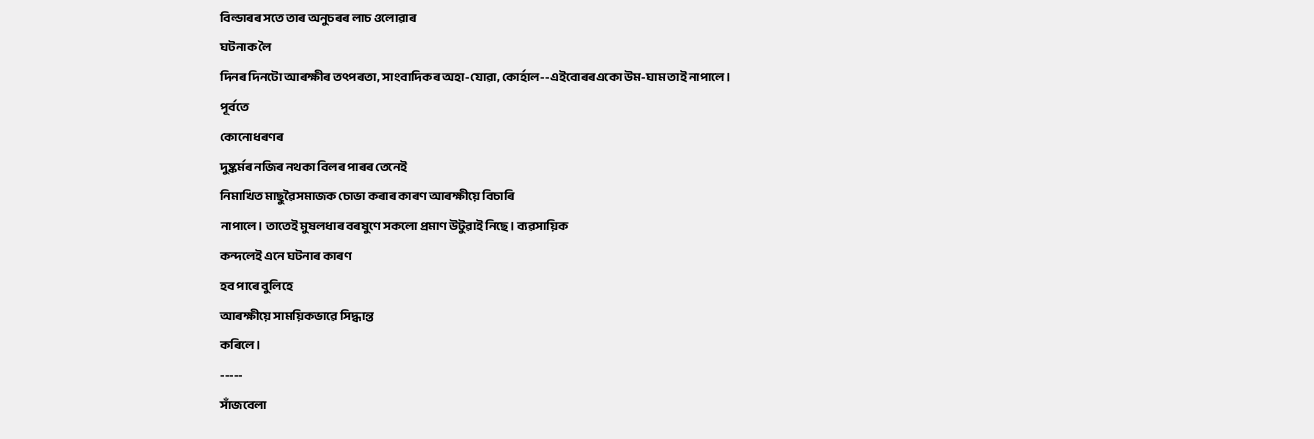বিল্ডাৰৰ সতে তাৰ অনুচৰৰ লাচ ওলোৱাৰ
ঘটনাক লৈ
দিনৰ দিনটো আৰক্ষীৰ তৎপৰতা, সাংবাদিকৰ অহা-যোৱা, কোৰ্হাল--এইবোৰৰএকো উম-ঘাম তাই নাপালে। পূৰ্বতে
কোনোধৰণৰ
দুষ্কৰ্মৰ নজিৰ নথকা বিলৰ পাৰৰ তেনেই
নিমাখিত মাছুৱৈসমাজক চোভা কৰাৰ কাৰণ আৰক্ষীয়ে বিচাৰি
নাপালে। তাতেই মুষলধাৰ বৰষুণে সকলো প্ৰমাণ উটুৱাই নিছে। ব্যৱসায়িক
কন্দলেই এনে ঘটনাৰ কাৰণ
হব পাৰে বুলিহে
আৰক্ষীয়ে সাময়িকভাৱে সিদ্ধান্ত
কৰিলে ।
-----
সাঁজবেলা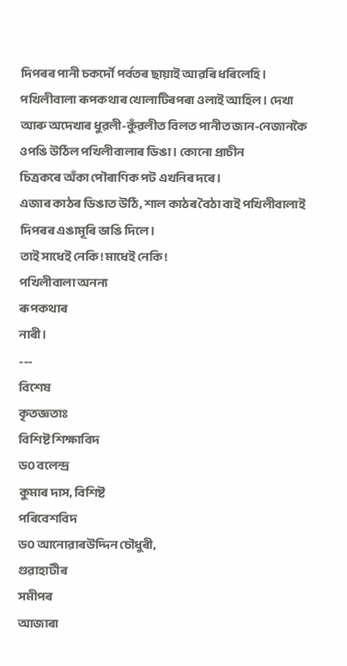দিপৰৰ পানী চকৰ্দৌ পৰ্বতৰ ছায়াই আৱৰি ধৰিলেহি। পখিলীবালা ৰূপকথাৰ খোলাটিৰপৰা ওলাই আহিল। দেখা আৰু অদেখাৰ ধুৱলী-কুঁৱলীত বিলত পানীত জান-নেজানকৈ ওপঙি উঠিল পখিলীবালাৰ ডিঙা। কোনো প্ৰাচীন
চিত্ৰকৰে অঁকা পৌৰাণিক পট এখনিৰ দৰে।
এজাৰ কাঠৰ ডিঙাত উঠি, শাল কাঠৰ বৈঠা বাই পখিলীবালাই দিপৰৰ এঙামূৰি ভাঙি দিলে।
তাই সাধেই নেকি! মাধেই নেকি!
পখিলীবালা অনন্য
ৰূপকথাৰ
নাৰী।
---
বিশেষ
কৃতজ্ঞতাঃ
বিশিষ্ট শিক্ষাবিদ
ড০ বলেন্দ্ৰ
কুমাৰ দাস, বিশিষ্ট
পৰিবেশবিদ
ড০ আনোৱাৰউদ্দিন চৌধুৰী,
গুৱাহাটীৰ
সমীপৰ
আজাৰা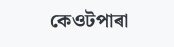কেওটপাৰা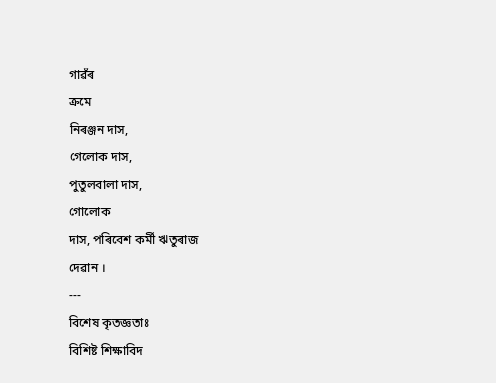গাৱঁৰ
ক্ৰমে
নিৰঞ্জন দাস,
গেলোক দাস,
পুতুলবালা দাস,
গোলোক
দাস, পৰিবেশ কৰ্মী ঋতুৰাজ
দেৱান ।
---
বিশেষ কৃতজ্ঞতাঃ
বিশিষ্ট শিক্ষাবিদ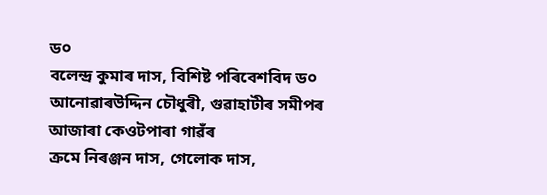ড০
বলেন্দ্ৰ কুমাৰ দাস, বিশিষ্ট পৰিবেশবিদ ড০ আনোৱাৰউদ্দিন চৌধুৰী, গুৱাহাটীৰ সমীপৰ
আজাৰা কেওটপাৰা গাৱঁৰ
ক্ৰমে নিৰঞ্জন দাস, গেলোক দাস,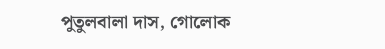পুতুলবালা দাস, গোলোক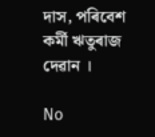দাস, পৰিবেশ কৰ্মী ঋতুৰাজ দেৱান ।

No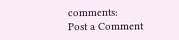comments:
Post a Comment